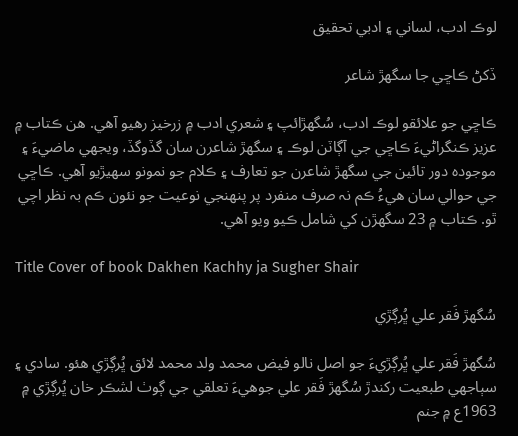لوڪ ادب، لساني ۽ ادبي تحقيق

ڏکڻ ڪاڇي جا سگهڙ شاعر

ڪاڇي جو علائقو لوڪ ادب، سُگهڙائپ ۽ شعري ادب ۾ زرخيز رهيو آهي. ھن ڪتاب ۾ عزيز ڪنگراڻيءَ ڪاڇي جي آڳاٽن لوڪ ۽ سگهڙ شاعرن سان گڏوگڏ، ويجهي ماضيءَ ۽ موجودہ دور تائين جي سگهڙ شاعرن جو تعارف ۽ ڪلام جو نمونو سھيڙيو آھي. ڪاڇي جي حوالي سان هيءُ ڪم نہ صرف منفرد پر پنھنجي نوعيت جو نئون ڪم بہ نظر اچي ٿو. ڪتاب ۾ 23 سگهڙن کي شامل ڪيو ويو آھي.

Title Cover of book Dakhen Kachhy ja Sugher Shair

سُگهڙ فَقر علي ڀُرڳڙي

سُگهڙ فَقر علي ڀُرڳڙيءَ جو اصل نالو فيض محمد ولد محمد لائق ڀُرڳڙي هئو. سادي ۽ سٻاجهي طبعيت رکندڙ سُگهڙ فَقر علي جوهيءَ تعلقي جي ڳوٺ لشڪر خان ڀُرڳڙي ۾ 1963ع ۾ جنم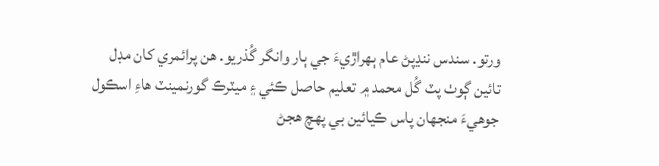ورتو. سندس ننڍپڻ عام ٻھراڙيءَ جي ٻار وانگر گُذريو. هن پرائمري کان مڊل تائين ڳوٺ پٽ گُل محمد ۾ تعليم حاصل ڪئي ۽ ميٽرڪ گورنمينٽ هاءِ اسڪول جوهيءَ منجهان پاس ڪيائين بي پھچ هجڻ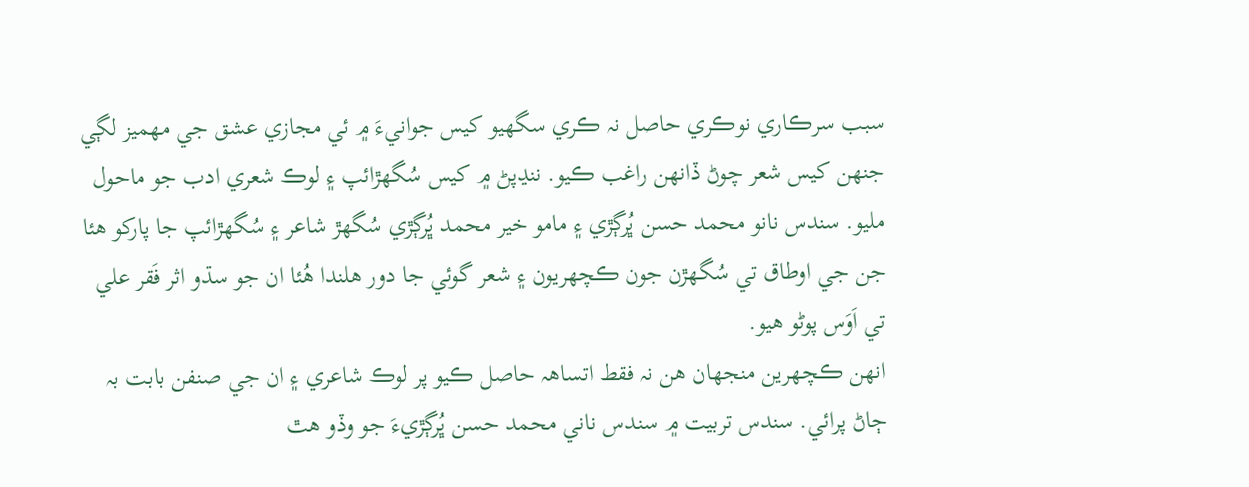سبب سرڪاري نوڪري حاصل نہ ڪري سگهيو کيس جوانيءَ ۾ ئي مجازي عشق جي مھميز لڳي جنھن کيس شعر چوڻ ڏانھن راغب ڪيو. ننڍپڻ ۾ کيس سُگهڙائپ ۽ لوڪ شعري ادب جو ماحول مليو. سندس نانو محمد حسن ڀُرڳڙي ۽ مامو خير محمد ڀُرڳڙي سُگهڙ شاعر ۽ سُگهڙائپ جا پارکو هئا جن جي اوطاق تي سُگهڙن جون ڪچھريون ۽ شعر گوئي جا دور هلندا هُئا ان جو سڌو اثر فَقر علي تي اَوَس پوڻو هيو.
انھن ڪچھرين منجهان هن نہ فقط اتساھہ حاصل ڪيو پر لوڪ شاعري ۽ ان جي صنفن بابت بہ ڄاڻ پرائي. سندس تربيت ۾ سندس ناني محمد حسن ڀُرڳڙيءَ جو وڏو هٿ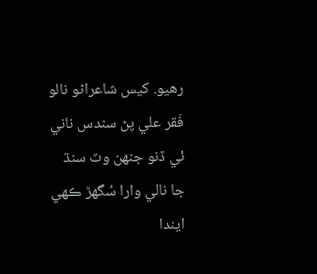رهيو. کيس شاعراڻو نالو فَقر علي پڻ سندس ناني ئي ڏنو جنھن وٽ سنڌ جا نالي وارا سُگهڙ ڪھي ايندا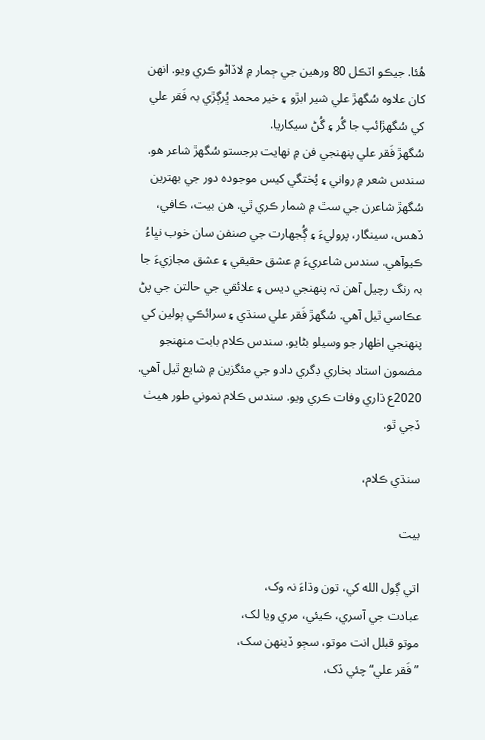هُئا. جيڪو اٽڪل 80 ورهين جي ڄمار ۾ لاڏاڻو ڪري ويو. انھن کان علاوہ سُگهڙ علي شير ابڙو ۽ خير محمد ڀُرڳڙي بہ فَقر علي کي سُگهڙائپ جا گُر ۽ گُڻ سيکاريا.
سُگهڙ فَقر علي پنھنجي فن ۾ نھايت برجستو سُگهڙ شاعر هو. سندس شعر ۾ رواني ۽ پُختگي کيس موجودہ دور جي بھترين سُگهڙ شاعرن جي سٿ ۾ شمار ڪري ٿي. هن بيت، ڪافي، ڏهس، سينگار، پروليءَ ۽ ڳُجهارت جي صنفن سان خوب نڀاءُ ڪيوآهي. سندس شاعريءَ ۾ عشق حقيقي ۽ عشق مجازيءَ جا بہ رنگ رچيل آهن تہ پنھنجي ديس ۽ علائقي جي حالتن جي پڻ عڪاسي ٿيل آهي. سُگهڙ فَقر علي سنڌي ۽ سرائڪي ٻولين کي پنھنجي اظھار جو وسيلو بڻايو. سندس ڪلام بابت منھنجو مضمون استاد بخاري ڊگري دادو جي مئگزين ۾ شايع ٿيل آهي. 2020ع ڌاري وفات ڪري ويو. سندس ڪلام نموني طور هيٺ ڏجي ٿو.

سنڌي ڪلام،

بيت

اتي ڳول الله کي، تون وڌاءَ نہ وک،
عبادت جي آسري، ڪيئي، مري ويا لک،
موتو قبلل انت موتو، سڄو ڏينھن سک،
”فَقر علي“ چئي ڏک،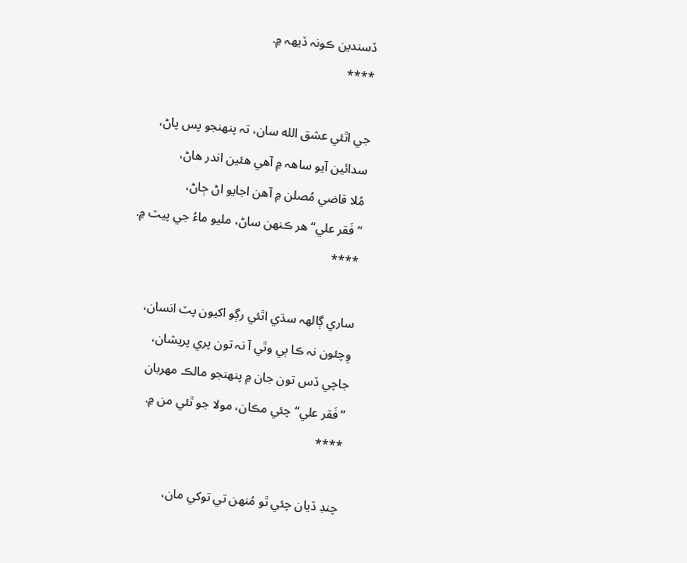ڏسندين ڪونہ ڏيھہ ۾.
****

جي اٿئي عشق الله سان، تہ پنھنجو پس پاڻ،
سدائين آيو ساھہ ۾ آهي هئين اندر هاڻ،
مُلا قاضي مُصلن ۾ آهن اجايو اڻ ڄاڻ،
”فَقر علي“ هر ڪنھن ساڻ، مليو ماءُ جي پيٽ ۾.
****

ساري ڳالھہ سڌي اٿئي رڳو اکيون پٽ انسان،
وِچئون نہ ڪا ٻي وٿي آ نہ تون پري پريشان،
جاچي ڏس تون جان ۾ پنھنجو مالڪ مھربان
”فَقر علي“ چئي مڪان، مولا جو ٿئي من ۾.
****

چنڊ ڏيان چئي ٿو مُنھن تي توکي مان،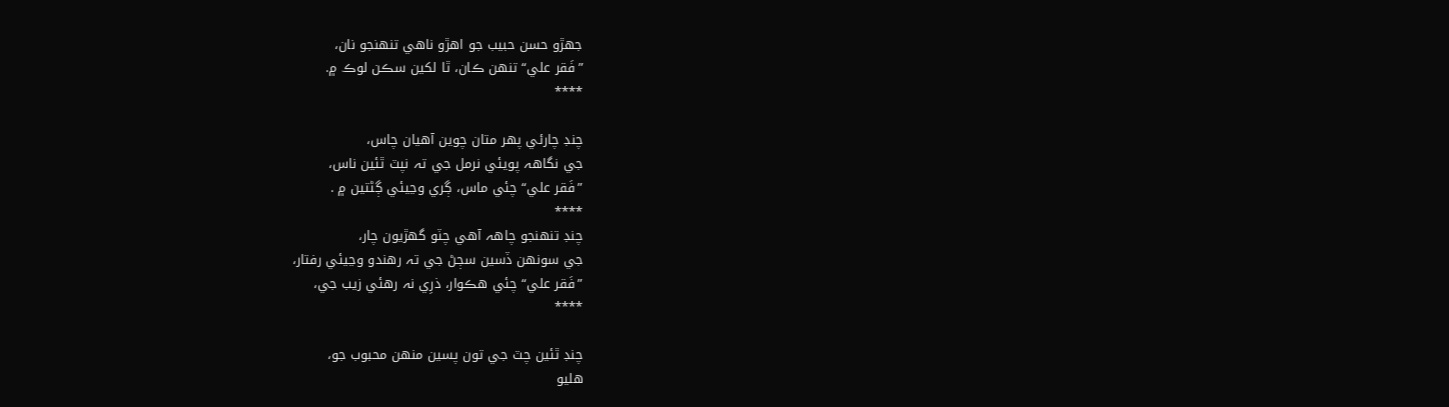جهڙو حسن حبيب جو اهڙو ناهي تنھنجو نان،
”فَقر علي“ تنھن ڪان، ٿا لکين سڪن لوڪ ۾.
****

چنڊ چارئي پھر متان چوين آهيان چاس،
جي نگاھہ پويئي نرمل جي تہ نپٽ ٿئين ناس،
”فَقر علي“ چئي ماس، ڳري وڃيئي ڳڻتين ۾ .
****
چنڊ تنھنجو چاھہ آهي چٽو گهڙيون چار،
جي سونھن ڏسين سڄڻ جي تہ رهندو وڃيئي رفتار،
”فَقر علي“ چئي هڪوار، ذرِي نہ رهئي زيب جي،
****

چنڊ ٿئين چٽ جي تون پسين منھن محبوب جو،
هليو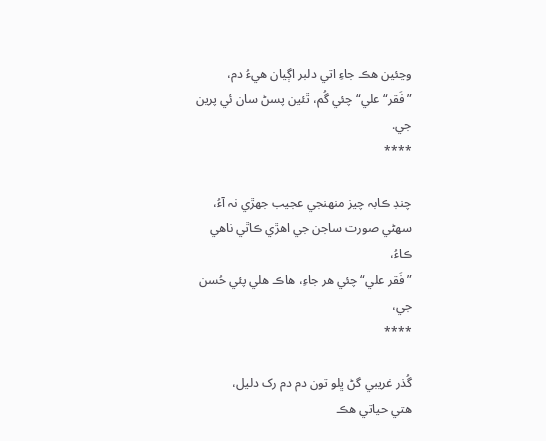وڃئين هڪ جاءِ اتي دلبر اڳيان هيءُ دم،
”فَقر“ علي“ چئي گُم، ٿئين پسڻ سان ئي پرين جي.
****

چنڊ ڪابہ چيز منھنجي عجيب جھڙي نہ آءُ،
سھڻي صورت ساجن جي اهڙي ڪاٿي ناهي ڪاءُ،
”فَقر علي“ چئي هر جاءِ، هاڪ هلي پئي حُسن جي،
****

گُذر غريبي گڻ ڀلو تون دم دم رک دليل،
هتي حياتي هڪ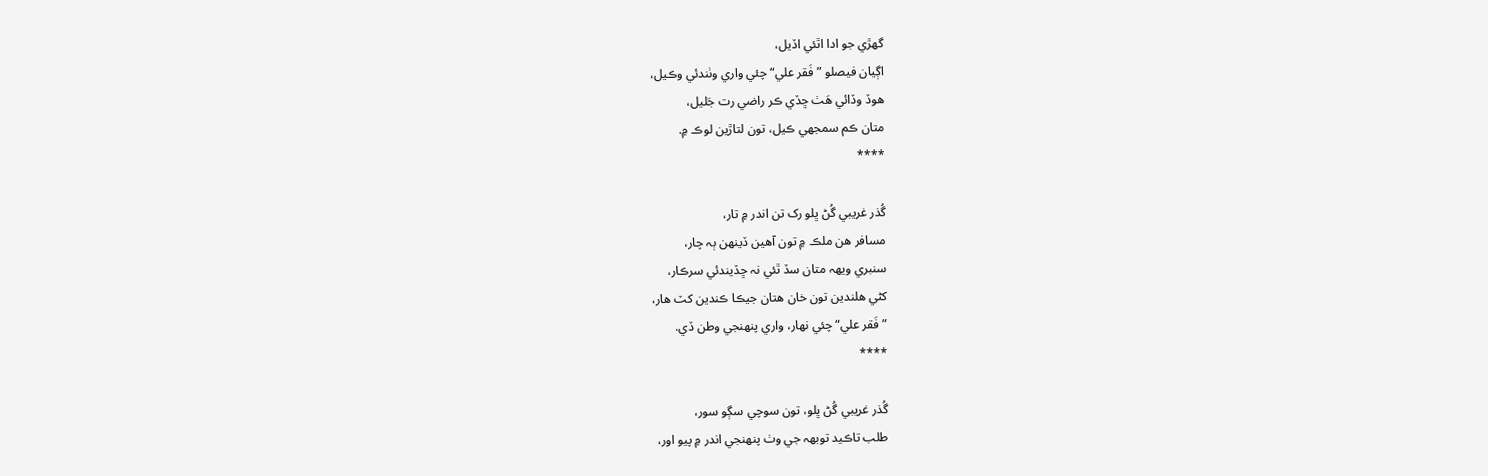گهڙي جو ادا اٿئي اڏيل،
اڳيان فيصلو ”فَقر علي“ چئي واري وٺندئي وڪيل،
هوڏ وڏائي هَٺ ڇڏي ڪر راضي رت جَليل،
متان ڪم سمجهي ڪيل، تون لتاڙين لوڪ ۾.
****

گُذر غريبي گُڻ ڀلو رک تن اندر ۾ تار،
مسافر هن ملڪ ۾ تون آهين ڏينھن ٻہ چار،
سنبري ويھہ متان سڏ ٿئي نہ ڇڏيندئي سرڪار،
کڻي هلندين تون خان هتان جيڪا ڪندين کٽ هار،
”فَقر علي“ چئي نھار، واري پنھنجي وطن ڏي.
****

گُذر غريبي گُڻ ڀلو، تون سوچي سڳو سور،
طلب تاڪيد توبھہ جي وٺ پنھنجي اندر ۾ پيو اور،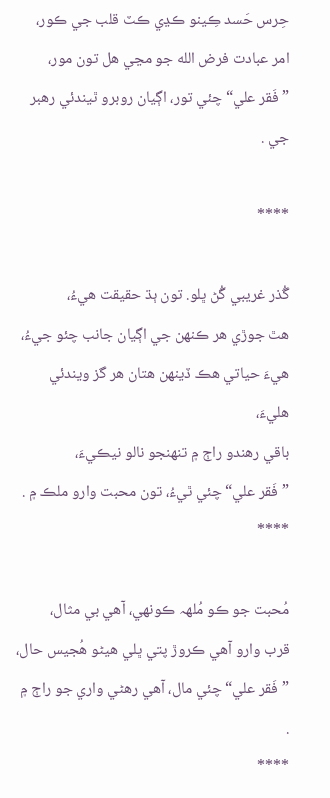حِرس حَسد ڪِينو ڪڍي ڪٽ قلب جي ڪور،
امر عبادت فرض الله جو مڃي هل تون مور،
”فَقر علي“ چئي تور، اڳيان روبرو ٿيندئي رهبر جي .

****

گُذر غريبي گُڻ ڀلو. تون ٻڌ حقيقت هيءُ،
هٿ جوڙي هر ڪنھن جي اڳيان جانب چئو جيءُ،
هيءَ حياتي هڪ ڏينھن هتان هر گز ويندئي هليءَ،
باقي رهندو راڄ ۾ تنھنجو نالو نيڪيءَ،
”فَقر علي“ چئي ٿيءُ، تون محبت وارو ملڪ ۾ .
****

مُحبت جو ڪو مُلھہ ڪونھي، آهي بي مثال،
قرب وارو آهي ڪروڙ پتي ڀلي هيڻو هُجيس حال،
”فَقر علي“ چئي مال، آهي رهڻي واري جو راڄ ۾ .
****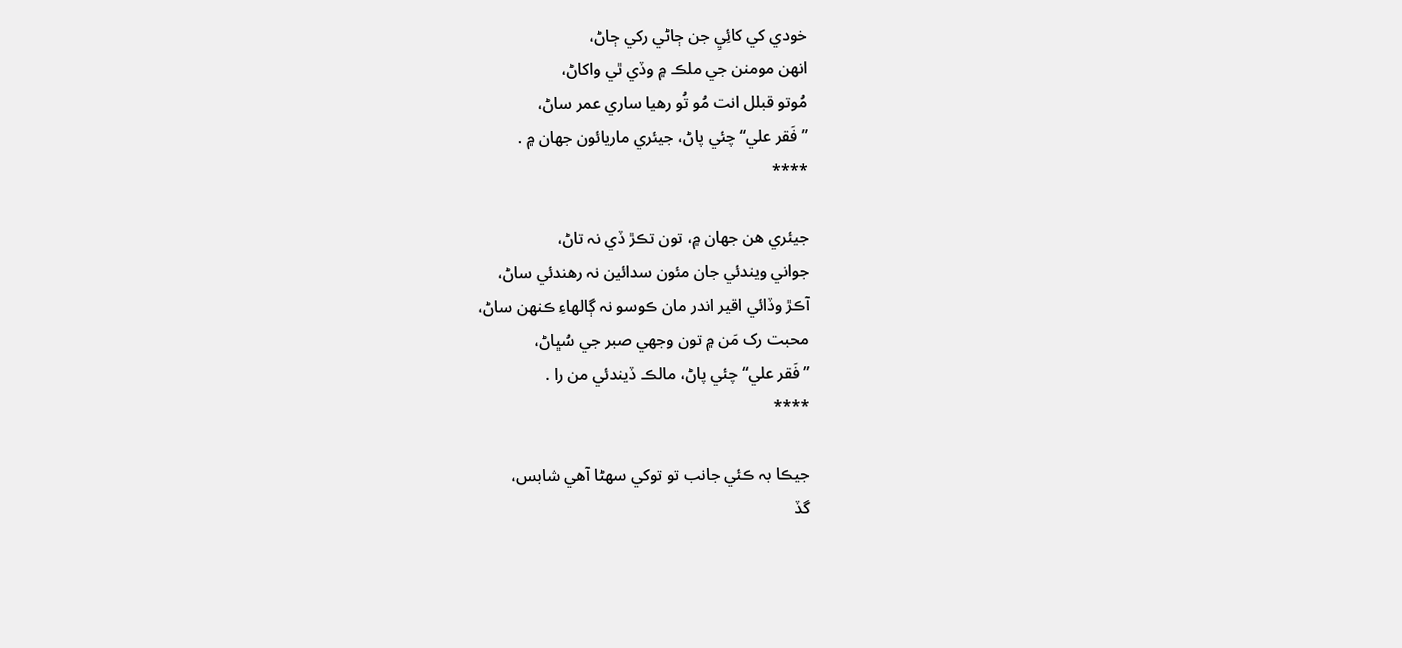خودي کي کائِيِ جن ڄاڻي رکي ڄاڻ،
انھن مومنن جي ملڪ ۾ وڏي ٿي واکاڻ،
مُوتو قبلل انت مُو تُو رهيا ساري عمر ساڻ،
”فَقر علي“ چئي پاڻ، جيئري ماريائون جهان ۾ .
****

جيئري هن جھان ۾، تون تڪڙ ڏي نہ تاڻ،
جواني ويندئي جان مئون سدائين نہ رهندئي ساڻ،
آڪڙ وڏائي اقير اندر مان ڪوسو نہ ڳالھاءِ ڪنھن ساڻ،
محبت رک مَن ۾ تون وجهي صبر جي سُڀاڻ،
”فَقر علي“ چئي پاڻ، مالڪ ڏيندئي من را .
****

جيڪا بہ ڪئي جانب تو توکي سھڻا آهي شابس،
گڏ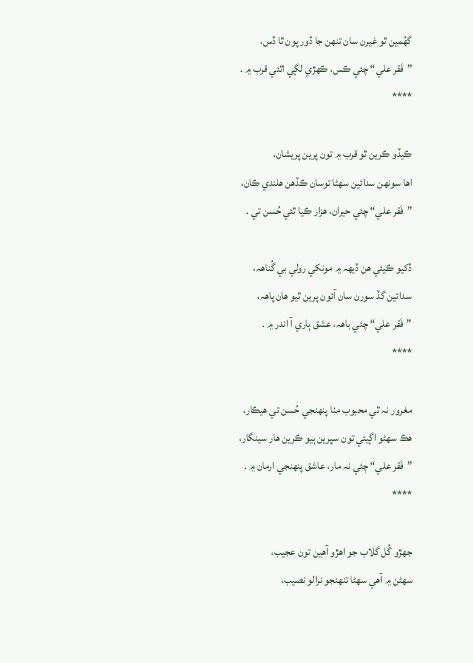گهُمين ٿو غيرن سان تنھن جا ڏور پون ٿا ڏس،
”فَقر علي“ چئي ڪس، ڪھڙي لڳي اٿئي قرب ۾ .
****

ڪيڏو ڪرين ٿو قرب ۾ تون پرين پريشان،
اها سونھن سدائين سھڻا توسان ڪڏهن هلندي ڪان،
”فَقر علي“ چئي حيران، هزار ڪيا ٿئي حُسن تي .

ڏکيو ڪيئي هن ڏيھہ ۾ مونکي رولي بي گُناھہ،
سدائين گڏ سورن سان آئون پرين ٿيو هان پاھہ،
”فَقر علي“ چئي باھہ، عشق ٻاري آ اندر ۾ .
****

مغرور نہ ٿي محبوب مٺا پنھنجي حُسن تي هيڪار،
هڪ سھڻو اڳيئي تون سپرين ٻيو ڪرين هار سينگار،
”فَقر علي“ چئي نہ مار، عاشق پنھنجي ارمان ۾ .
****

جهڙو گُل گلاب جو اهڙو آهين تون عجيب،
سھڻن ۾ آهي سھڻا تنھنجو نرالو نصيب،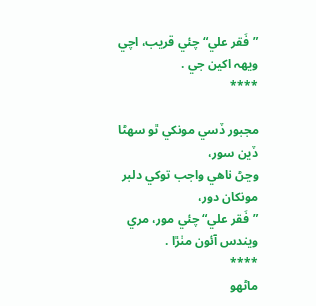”فَقر علي“ چئي قريب، اچي ويھہ اکين جي .
****

مجبور ڏسي مونکي ٿو سھڻا ڏين سور،
وڃڻ ناهي واجب توکي دلبر مونکان دور،
”فَقر علي“ چئي مور، مري ويندس آئون مٺڙا .
****
ماڻھو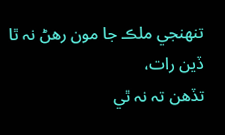تنھنجي ملڪ جا مون رهڻ نہ ٿا ڏين رات،
تڏهن تہ نہ ٿي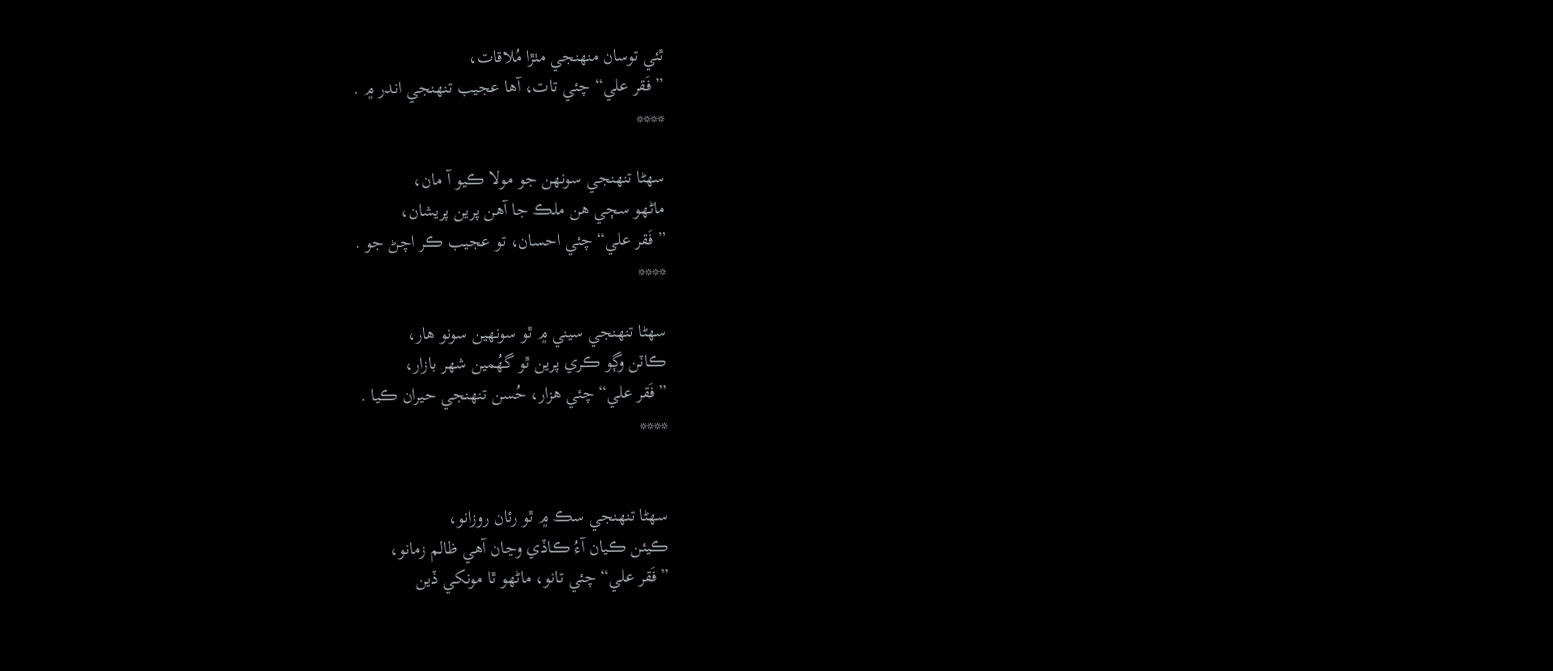ٿئي توسان منھنجي مٺڙا مُلاقات،
”فَقر علي“ چئي تات، آها عجيب تنھنجي اندر ۾ .
****

سھڻا تنھنجي سونھن جو مولا ڪيو آ مان،
ماڻھو سڄي هن ملڪ جا آهن پرين پريشان،
”فَقر علي“ چئي احسان، تو عجيب ڪر اچڻ جو .
****

سھڻا تنھنجي سيني ۾ ٿو سونھين سونو هار،
ڪاٽن وڳو ڪري پرين ٿو گهُمين شھر بازار،
”فَقر علي“ چئي هزار، حُسن تنھنجي حيران ڪيا .
****


سھڻا تنھنجي سڪ ۾ ٿو رئان روزانو،
ڪيئن ڪيان آءُ ڪاڏي وڃان آهي ظالم زمانو،
”فَقر علي“ چئي تانو، ماڻھو ٿا مونکي ڏين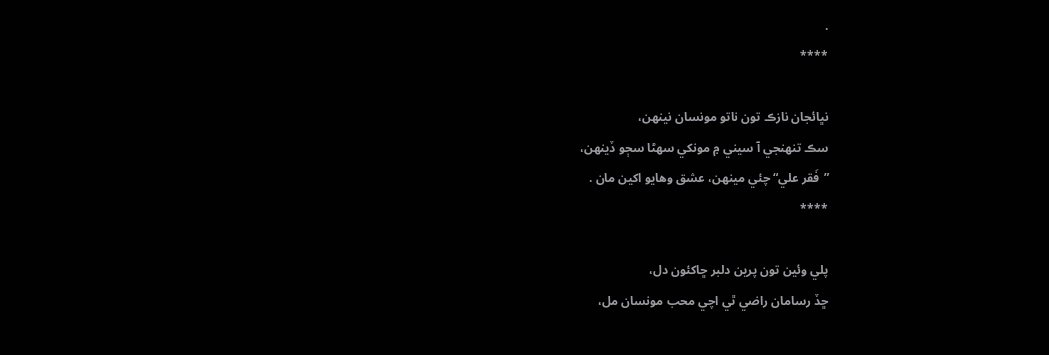.
****

نڀائجان نازڪ تون ناتو مونسان نينھن،
سڪ تنھنجي آ سيني ۾ مونکي سھڻا سڄو ڏينھن،
”فَقر علي“ چئي مينھن، عشق وهايو اکين مان .
****

پلي وئين تون پرين دلبر ڇاکئون دل،
ڇڏ رسامان راضي ٿي اچي محب مونسان مل،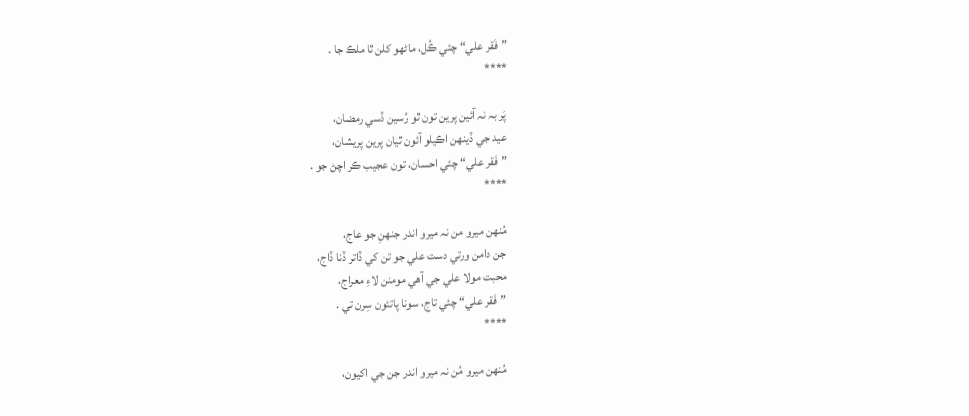”فَقر علي“ چئي ڪُل، ماڻھو کلن ٿا ملڪ جا .
****

پَر بہ نہ آئين پرين تون ٿو رُسين ڏسي رمضان،
عيد جي ڏينھن اڪيلو آئون ٿيان پرين پريشان،
”فَقر علي“ چئي احسان، تون عجيب ڪر اچڻ جو .
****

مُنھن ميرو من نہ ميرو اندر جنھنِ جو عاج،
جن دامن ورتي دست علي جو تن کي ڏاتر ڏنا ڏاج،
محبت مولا علي جي آهي مومنن لاءِ معراج،
”فَقر علي“ چئي تاج، سونا پاتئون سِرن تي .
****

مُنھن ميرو مُن نہ ميرو اندر جن جي اکيون،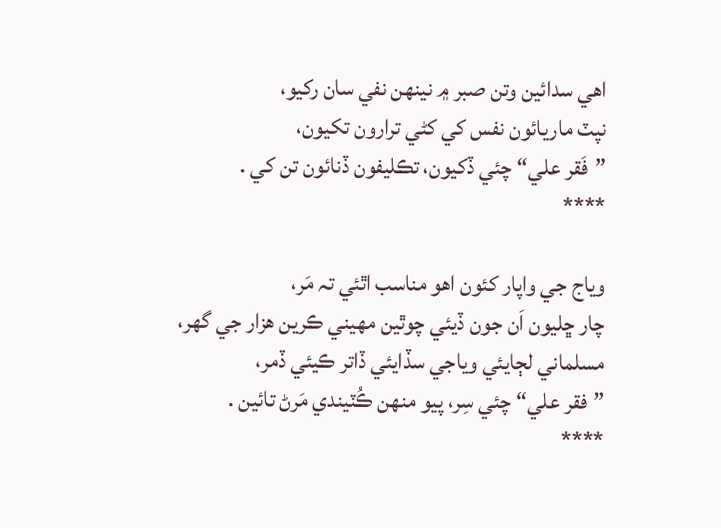اهي سدائين وتن صبر ۾ نينھن نفي سان رکيو،
نپٽ ماريائون نفس کي کڻي ترارون تکيون،
”فَقر علي“ چئي ڏکيون، تڪليفون ڏنائون تن کي .
****

وياج جي واپار کئون اهو مناسب اٿئي تہ مَر،
چار ڇليون اَن جون ڏيئي چوٿين مھيني ڪرين هزار جي گهر،
مسلماني لڄايئي وياجي سڏايئي ڏاتر ڪيئي ڏمر،
”فقر علي“ چئي سِر، پيو منھن ڪُٽيندي مَرڻ تائين .
****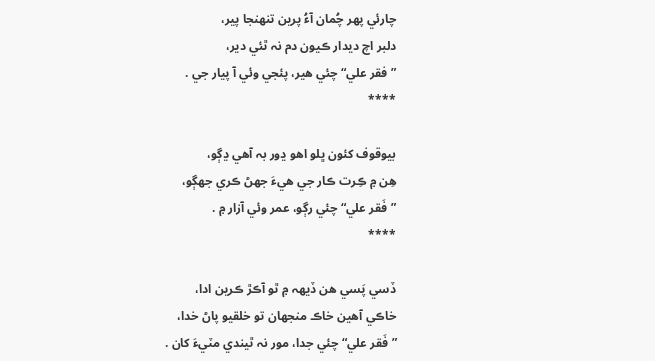چارئي پھر چُمان آءُ پرين تنھنجا پير،
دلبر اچ ديدار ڪيون دم نہ ٿئي دير،
”فقر علي“ چئي هير، پئجي وئي آ پيار جي .
****

بيوقوف کئون ڀلو اهو ڍور بہ آهي ڍڳو،
هِن ۾ ڪِرت ڪار جي هيءَ جهڻ ڪري جهڳو،
”فَقر علي“ چئي رڳو، عمر وئي آزار ۾ .
****

ڏسي پَسي هن ڏيھہ ۾ ٿو آڪڙ ڪرين ادا،
خاڪي آهين خاڪ منجهان تو خلقيو پاڻ خدا،
”فَقر علي“ چئي جدا، مور نہ ٿيندي مٽيءَ کان .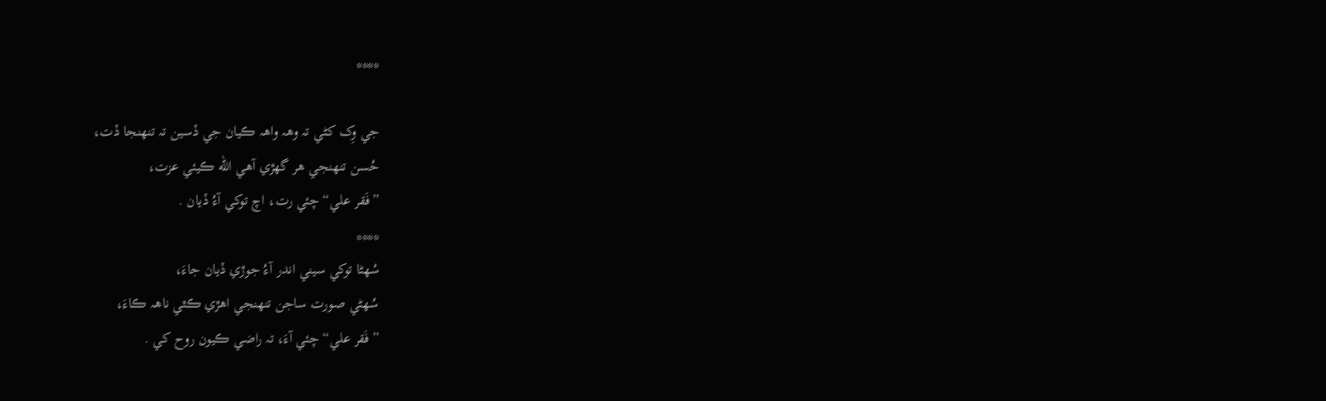****

جي وِک کڻي تہ وھہ واھہ ڪيان جي ڏسين تہ تنھنجا ڏت،
حُسن تنھنجي هر گهڙي آهي الله ڪيئي عزت،
”فَقر علي“ چئي رت، اچ توکي آءُ ڏيان .
****
سُھڻا توکي سيني اندر آءُ جوڙي ڏيان جاءَ،
سُھڻي صورت ساجن تنھنجي اهڙي ڪٿي ناھہ ڪاءَ،
”فَقر علي“ چئي آءَ، تہ راضي ڪيون روح کي .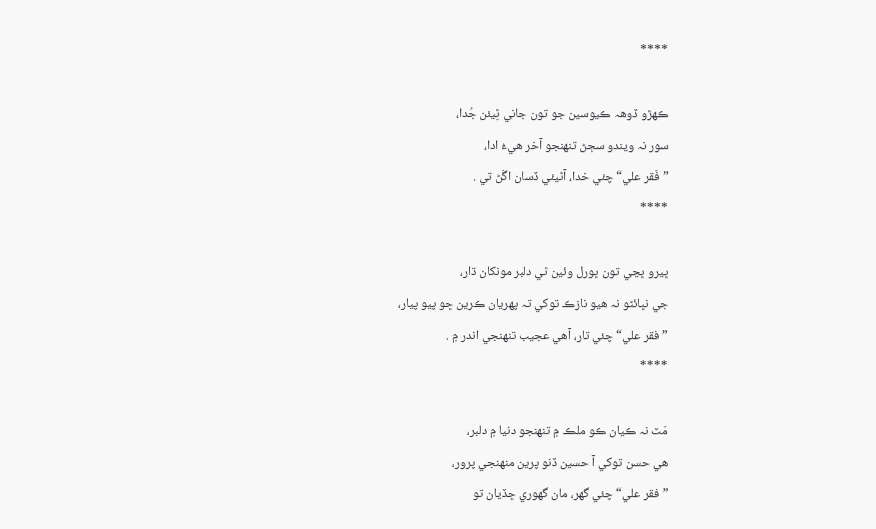****

ڪھڙو ڏوھہ ڪيوسين جو تون جاني ٿِيئن جُدا،
سور نہ ويندو سڄڻ تنھنجو آخر هيءُ ادا،
”فَقر علي“ چئي خدا، آڻيئي ڏسان اڱڻ تي .
****

ڀيرو ڀڃي تون ڀورل وئين ٿي دلبر مونکان ڌار،
جي نڀائڻو نہ هيو نازڪ توکي تہ پھريان ڪرين ڇو پيو پيار،
”فقر علي“ چئي تار، آهي عجيب تنھنجي اندر ۾ .
****

مَٽ نہ ڪيان ڪو ملڪ ۾ تنھنجو دنيا ۾ دلبر،
هي حسن توکي آ حسين ڏنو پرين منھنجي پرور،
”فقر علي“ چئي گهر، مان گهوري ڇڏيان تو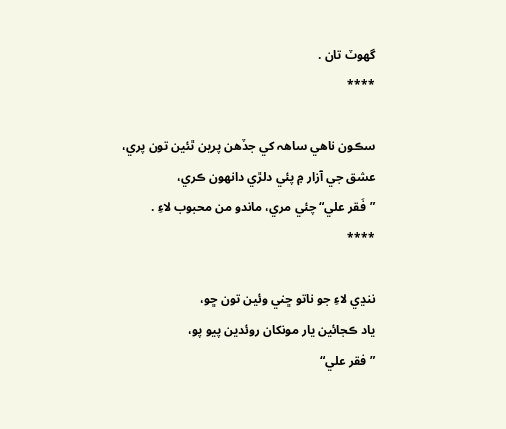گهوٽ تان .
****

سڪون ناهي ساھہ کي جڏهن پرين ٿئين تون پري،
عشق جي آزار ۾ پئي دلڙي دانھون ڪري،
”فَقر علي“ چئي مري، ماندو من محبوب لاءِ .
****

ننڍي لاءِ جو ناتو ڇني وئين تون ڇو،
ياد ڪجائين يار مونکان روئدين پيو پو،
”فقر علي“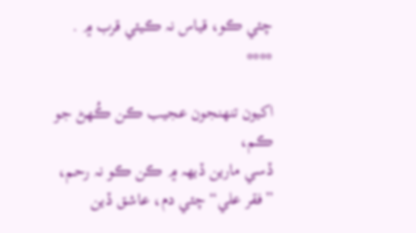چئي ڪو، قياس نہ ڪيئي قرب ۾ .
****

اکيون تنھنجون عجيب ڪن ڪُھڻ جو ڪم،
ڏسي مارين ڏيھہ ۾ ڪن ڪو نہ رحم،
”فقر علي“ چئي دم، عاشق ڏين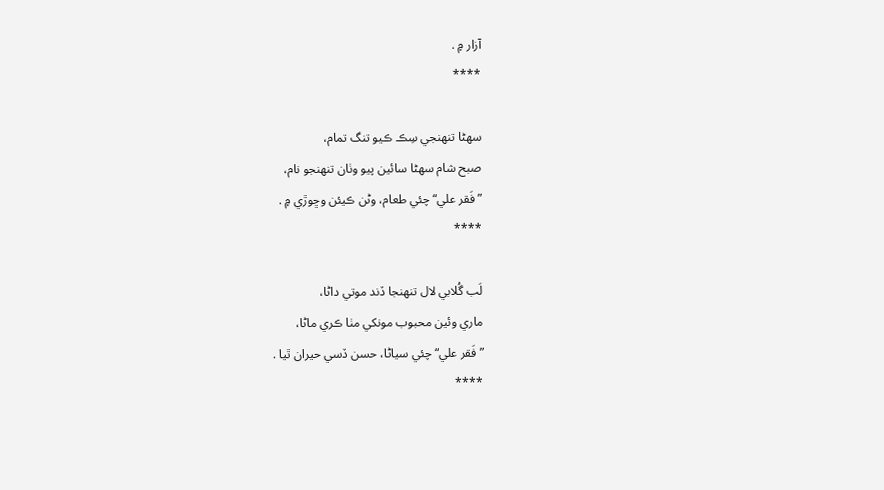آزار ۾ .
****

سھڻا تنھنجي سِڪ ڪيو تنگ تمام،
صبح شام سھڻا سائين پيو وٺان تنھنجو نام،
”فَقر علي“ چئي طعام، وڻن ڪيئن وڇوڙي ۾ .
****

لَب گُلابي لال تنھنجا ڏند موتي داڻا،
ماري وئين محبوب مونکي مٺا ڪري ماڻا،
”فَقر علي“ چئي سياڻا، حسن ڏسي حيران ٿيا .
****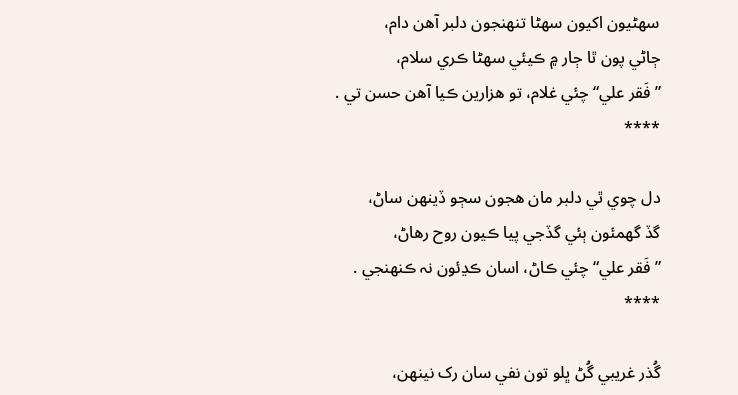سھڻيون اکيون سھڻا تنھنجون دلبر آهن دام،
ڄاڻي پون ٿا ڄار ۾ ڪيئي سھڻا ڪري سلام،
”فَقر علي“ چئي غلام، تو هزارين ڪيا آهن حسن تي .
****

دل چوي ٿي دلبر مان هجون سڄو ڏينھن ساڻ،
گڏ گهمئون ٻئي گڏجي پيا ڪيون روح رهاڻ،
”فَقر علي“ چئي ڪاڻ، اسان ڪڍئون نہ ڪنھنجي .
****

گُذر غريبي گُڻ ڀلو تون نفي سان رک نينھن،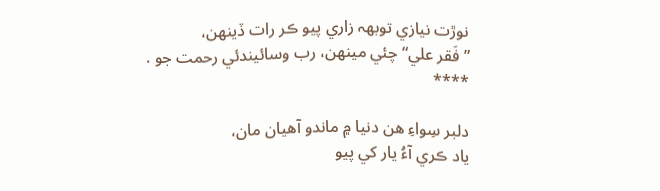نوڙت نيازي توبھہ زاري پيو ڪر رات ڏينھن،
”فَقر علي“ چئي مينھن، رب وسائيندئي رحمت جو .
****

دلبر سِواءِ هن دنيا ۾ ماندو آهيان مان،
ياد ڪري آءُ يار کي پيو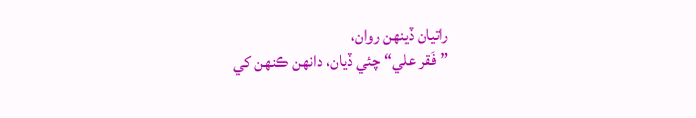راتيان ڏينھن روان،
”فَقر علي“ چئي ڏيان، دانھن ڪنھن کي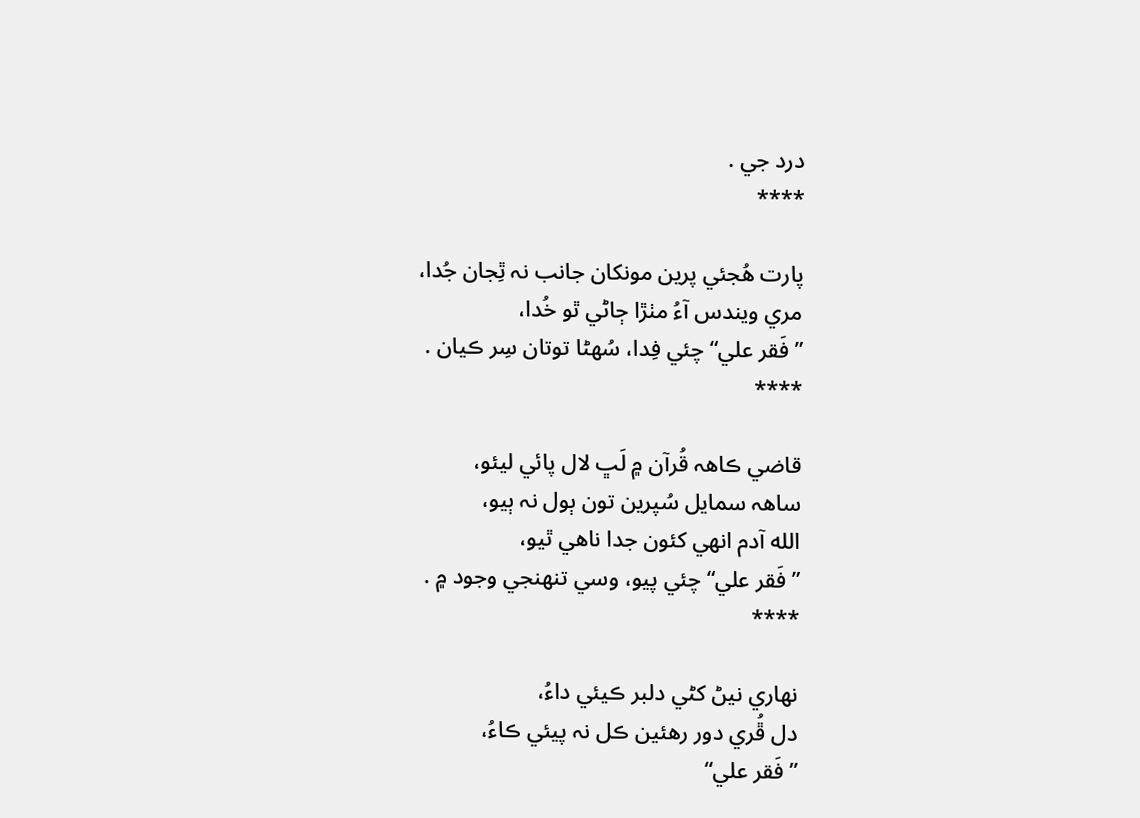درد جي .
****

پارت هُجئي پرين مونکان جانب نہ ٿِجان جُدا،
مري ويندس آءُ مٺڙا ڄاڻي ٿو خُدا،
”فَقر علي“ چئي فِدا، سُهڻا توتان سِر ڪيان .
****

قاضي ڪاھہ قُرآن ۾ لَڀ لال پائي ليئو،
ساھہ سمايل سُپرين تون ٻول نہ ٻيو،
الله آدم انھي کئون جدا ناهي ٿيو،
”فَقر علي“ چئي پيو، وسي تنھنجي وجود ۾ .
****

نھاري نيڻ کڻي دلبر ڪيئي داءُ،
دل ڦُري دور رهئين ڪل نہ پيئي ڪاءُ،
”فَقر علي“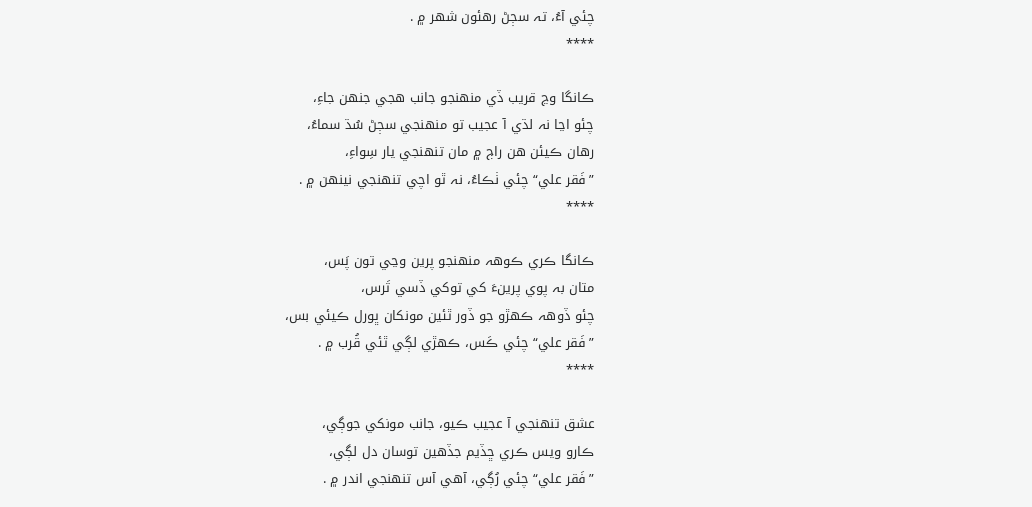چئي آءُ، تہ سڄڻ رهئون شھر ۾ .
****

ڪانگا وڃ قريب ڏي منھنجو جانب هجي جنھن جاءِ،
چئو اڃا نہ لڌي آ عجيب تو منھنجي سڄڻ سُڌ سماءُ،
رهان ڪيئن هن راڄ ۾ مان تنھنجي يار سِواءِ،
”فَقر علي“ چئي ٺڪاءُ، نہ ٿو اچي تنھنجي نينھن ۾ .
****

ڪانگا ڪري ڪوھہ منھنجو پرين وڃي تون پَس،
متان بہ پوي پرينءَ کي توکي ڏسي تَرس،
چئو ڏوھہ ڪھڙو جو ڏور ٿئين مونکان ڀورل ڪيئي بس،
”فَقر علي“ چئي ڪَس، ڪھڙي لڳي ٿئي قُرب ۾ .
****

عشق تنھنجي آ عجيب ڪيو، جانب مونکي جوڳي،
ڪارو ويس ڪري ڇڏيم جڏهين توسان دل لڳي،
”فَقر علي“ چئي رُڳي، آهي آس تنھنجي اندر ۾ .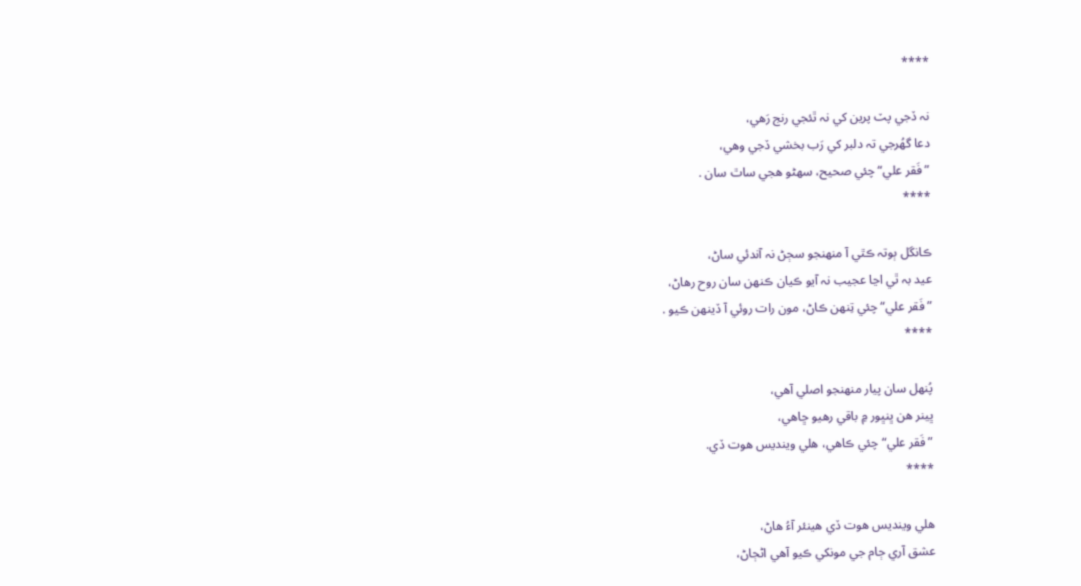****

نہ ڏجي پٽ پرين کي نہ ٿئجي رنج رَهي،
دعا گهُرجي تہ دلبر کي رَب بخشي ڏجي وهي،
”فَقر علي“ چئي صحيح، سھڻو هجي ساٿ سان .
****

ڪانگل ٻوتہ ڪٿي آ منھنجو سڄڻ نہ آندئي ساڻ،
عيد بہ ٿي اڃا عجيب نہ آيو ڪيان ڪنھن سان روح رهاڻ،
”فَقر علي“ چئي تِنھن ڪاڻ، مون رات روئي آ ڏينھن ڪيو .
****

پُنھل سان پيار منھنجو اصلي آهي،
ڀينر هن ڀنڀور ۾ باقي رهيو ڇاهي،
”فَقر علي“ چئي ڪاهي، هلي وينديس هوت ڏي.
****

هلي وينديس هوت ڏي هينئر آءُ هاڻ،
عشق آري ڄام جي مونکي ڪيو آهي اڻڄاڻ،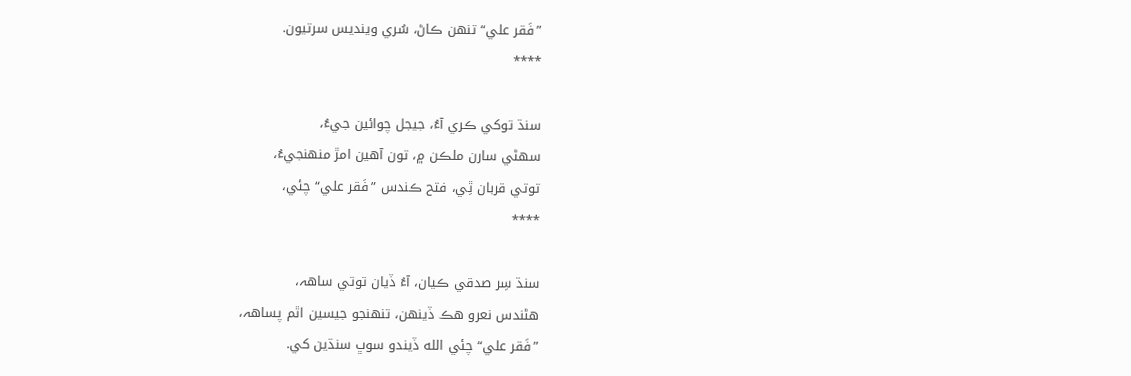”فَقر علي“ تنھن ڪاڻ، سُري وينديس سرتيون.
****

سنڌ توکي ڪري آءُ، جيجل چوائين جيءُ،
سھڻي سارن ملڪن ۾، تون آهين امڙ منھنجيءُ،
توتي قربان ٿِي، فتح ڪندس ”فَقر علي“ چئي،
****

سنڌ سِر صدقي ڪيان، آءُ ڏيان توتي ساھہ،
هڻندس نعرو هڪ ڏينھن، تنھنجو جيسين اٿم پساھہ،
”فَقر علي“ چئي الله ڏيندو سوڀ سنڌين کي.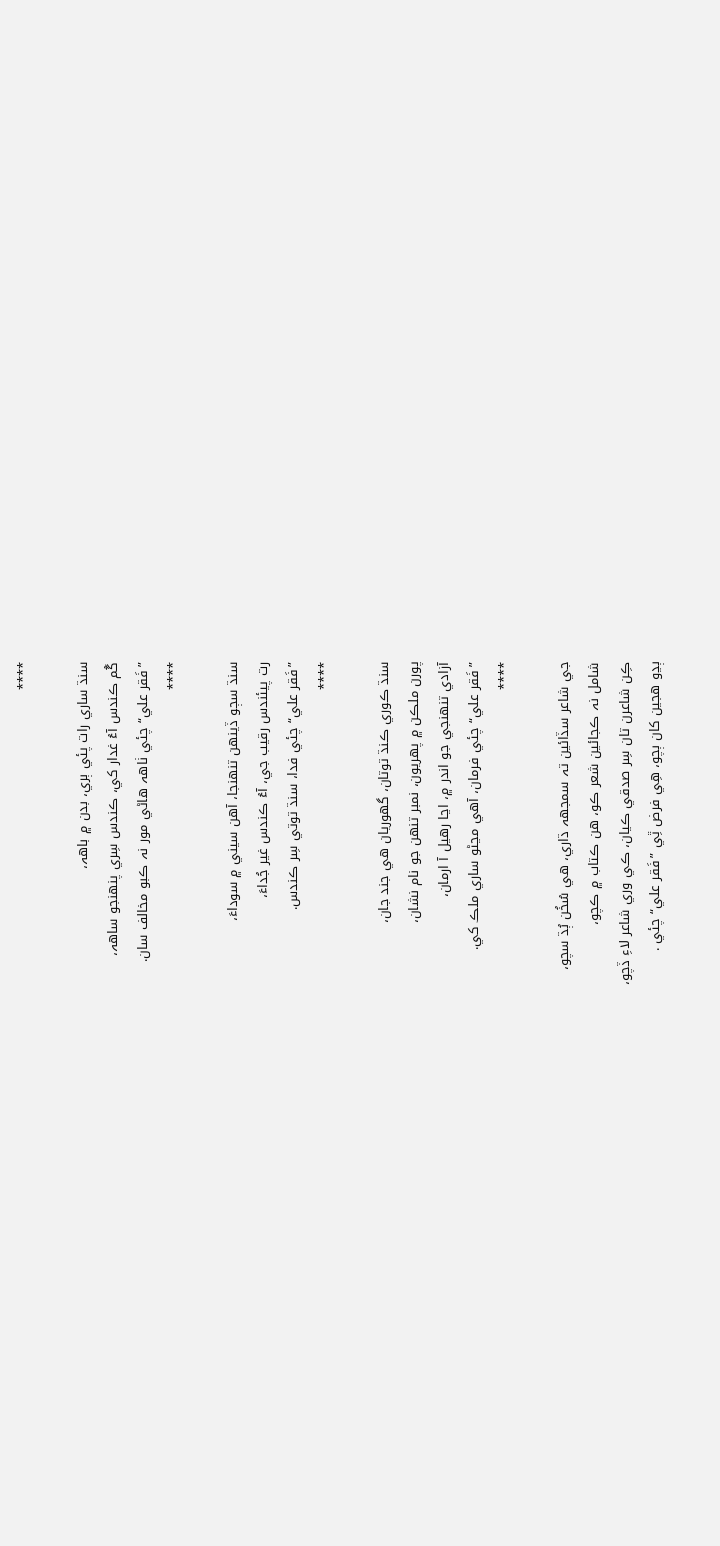****

سنڌ ساري رات پئي ٻري، بدن ۾ باھہ،
گُم ڪندس آءُ غدار کي، ڪندس سِري پنھنجو ساھہ،
”فَقر علي“ چئي ٺاھہ هاڻي مور نہ ڪبو مخالف سان.
****

سنڌ سڄو ڏينھن تنھنجا، آهن سيني ۾ سوداءَ،
رت پيئندس رقيب جي، آءُ ڪندس غير جُداءَ،
”فَقر علي“ چئي فدا، سنڌ توتي سِر ڪندس.
****

سنڌ ڪوري ڪنڌ توتان، گهوريان هي جند جان،
پورن ملڪن ۾ پھريون، نمبر تنھن جو نام نشان،
آزادي تنھنجي جو اندر ۾، اڃا رهيل آ ارمان،
”فَقر علي“ چئي فرمان، آهي مڃڻو ساري ملڪ کي.
****

جي شاعر سڏائين تہ سمجهہ ڌاري، هي سُخُن ٻُڌ سچو،
شامل نہ ڪجائين شعر ڪو، هن ڪتاب ۾ ڪچو،
ڪِن شاعرن تان سِر صدقي ڪيان، ڪي وري شاعر لاءِ ڏچو،
ٻڍو هجين کان ٻچو، هِي فرض ٿِي ”فَقر علي“ چئي .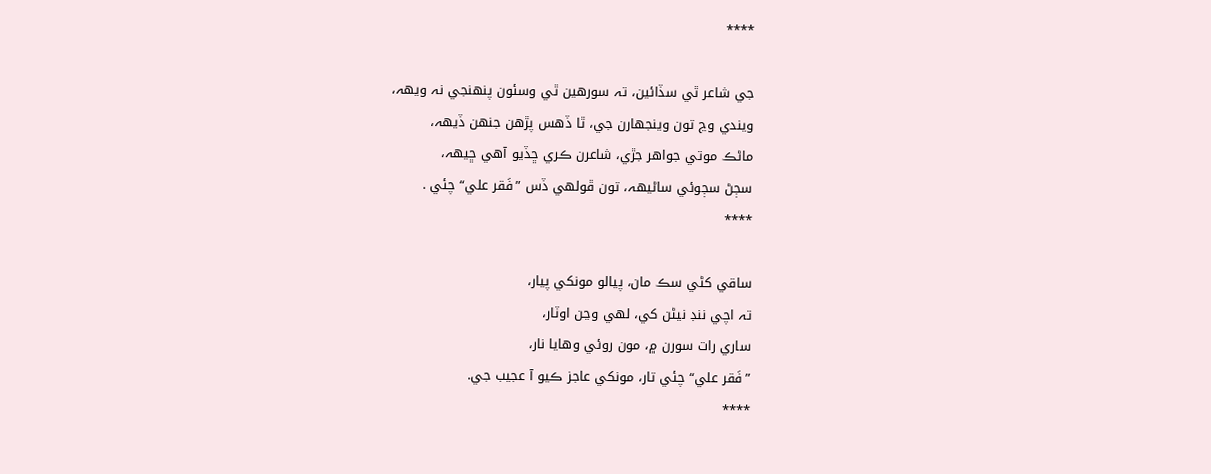****

جي شاعر ٿي سڏائين، تہ سورهين ٿي وسئون پنھنجي نہ ويھہ،
ويندي وڃ تون وينجهارن جي، ٿا ڏهس پڙهن جنھن ڏيھہ،
ماڻڪ موتي جواهر جڙي، شاعرن ڪري ڇڏيو آهي ڇيھہ،
سڄڻ سڄوئي ساڻيھہ، تون ڦولھي ڏس ”فَقر علي“ چئي .
****

ساقي کڻي سڪ مان، پيالو مونکي پيار،
تہ اچي ننڊ نيڻن کي، لھي وڃن اوٽار،
ساري رات سورن ۾، مون روئي وهايا نار،
”فَقر علي“ چئي تار، مونکي عاجز ڪيو آ عجيب جي.
****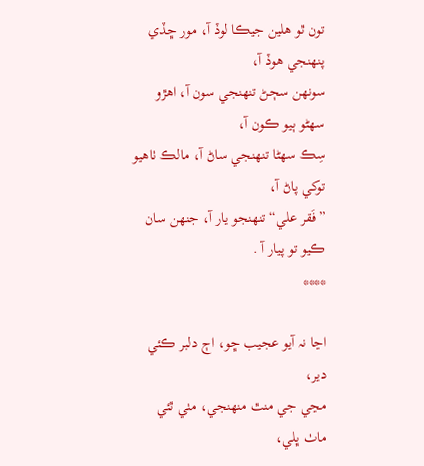تون ٿو هلين جيڪا لوڏ آ، مور ڇڏي پنھنجي هوڏ آ،
سونھن سڄڻ تنھنجي سون آ، اهڙو سھڻو ٻيو ڪون آ،
سِڪ سھڻا تنھنجي ساڻ آ، مالڪ ٺاهيو توکي پاڻ آ،
”فَقر علي“ تنھنجو يار آ، جنھن سان ڪيو تو پيار آ .
****

اڃا نہ آيو عجيب ڇو، اڄ دلبر ڪئي دير،
مڃي جي منٿ منھنجي، مٺي ٿئي ماٺ ڀلي،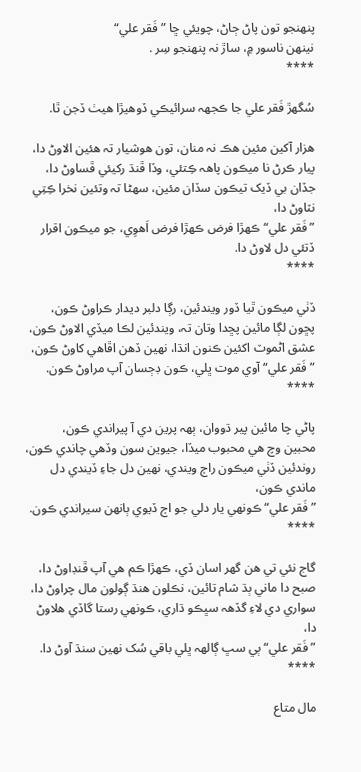پنھنجو تون پاڻ ڄاڻ، چويئي ڇا ”فَقر علي“
نينھن ناسور ۾، ساڙ نہ پنھنجو سِر .
****

سُگهڙ فَقر علي جا ڪجهہ سرائيڪي ڏوهيڙا هيٺ ڏجن ٿا.

هزار آکين مئين هڪ نہ منان، تون هوشيار تہ هئين الاوڻ دا،
پيار ڪرڻ نا ميڪون پاھہ ڪِتئي، وڏا ڦنڌ رکيئي ڦساوڻ دا،
جڏان بي ڏيک تيڪون سڏان مئين، سھڻا تہ وتئين نخرا ڪِتِي نٽاوڻ دا،
”فَقر علي“ ڪھڙا فرض ڪھڙا فرض اَهوِي، جو ميڪون اقرار ڏتئي دل لاوڻ دا.
****

ڏٺي ميڪون ٿيا ڏور ويندئين، رڳا دلبر ديدار ڪراوڻ ڪون،
پڇون لڳا مائين پڇدا وتان تہ، ويندئين لڪا ميڏي الاوڻ ڪون،
عشق اڻموٽ اکئين ڪنون انڌا، نھين ڏهن اڦاهي کاوڻ ڪون،
”فَقر علي“ آوي موت ڀلي، ڪون ڊڄسان آپ مراوڻ ڪون.
****

پاڻي چا مائين پير ڌووان، ٻھہ پرين دي آ پيراندي ڪون،
محبين وچ هي محبوب ميڏا، جيوين سون وڏهي چاندي ڪون،
روندئين ڏٺي ميڪون راڄ ويندي، نھين دل جاءِ ڏيندي دل ماندي ڪون،
”فَقر علي“ ڪونھي يار دلي جو اڄ ڏيوي ٻانھن سيراندي ڪون.
****

گاج نئي تي هن گهر اسان ڏي، ڪھڙا ڪم هي آپ ڦنڊاوڻ دا،
صبح دا ماني ٻڌ شام تائين، نڪلون هنڌ ڳولون مال چراوڻ دا،
سواري دي لاءِ گڏھہ سڀڪو ڌاري، ڪونھي رستا گاڏي هلاوڻ دا،
”فَقر علي“ ٻي سڀ ڳالھہ ڀلي باقي سُک نھين سنڌ آوڻ دا.
****

مال متاع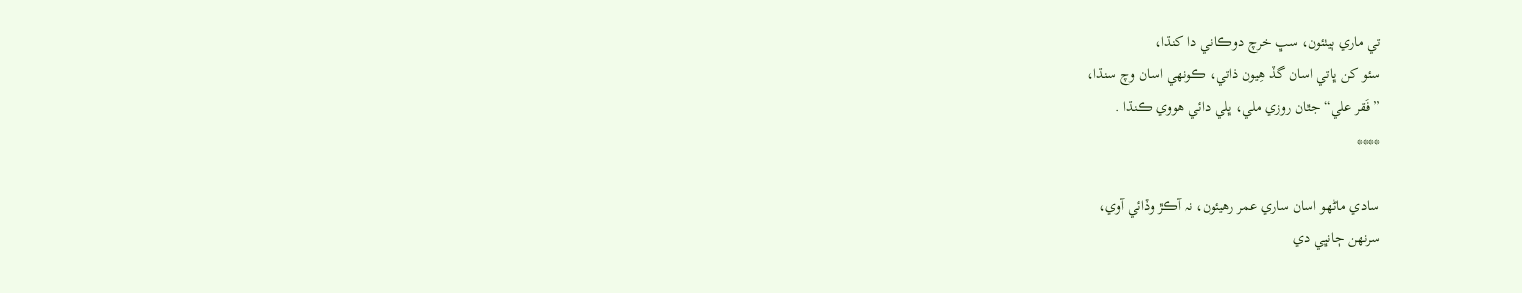تي ماري ٻيٺئون، سڀ خرچ دوڪاني دا کنڌا،
سئو کن ڀاتي اسان گڏ هِيون ذاتي، ڪونھي اسان وچ سنڌا،
”فَقر علي“ جٿان روزي ملي، ڀلي دائي هووي ڪنڌا .
****

سادي ماڻھو اسان ساري عمر رهيئون، نہ آڪڙ وڏائي آوي،
سرنھن ڄانڀي دي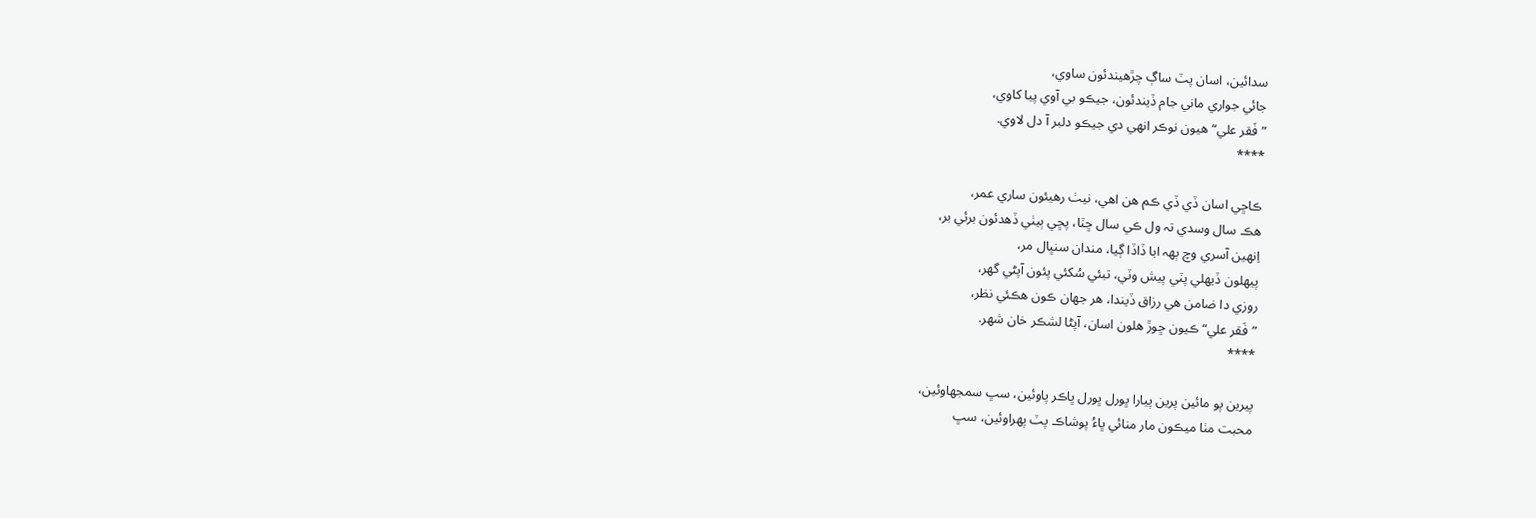سدائين، اسان پٽ ساڳ چڙهيندئون ساوي،
جائي جواري ماني جام ڏيندئون، جيڪو بي آوي پيا کاوي،
”فَقر علي“ هيون نوڪر انھي دي جيڪو دلبر آ دل لاوي.
****

ڪاڇي اسان ڏي ڏي ڪم هن اهي، نيٺ رهيئون ساري عمر،
هڪ سال وسدي تہ ول ڪي سال ڇٽا، پڇي ٻيٺي ڏهدئون برئي بر،
اِنھين آسري وچ ٻھہ ابا ڏاڏا ڳيا، مندان سنڀال مر،
پيھلون ڏيھلي پٽي پيش وٽي، تبئي سُکئي پئون آپڻي گهر،
روزي دا ضامن هي رزاق ڏيندا، هر جهان ڪون هڪئي نظر،
”فَقر علي“ ڪيون ڇوڙ هلون اسان، آپڻا لشڪر خان شھر.
****

پيرين پو مائين پرين پيارا ڀورل ڀورل ڀاڪر پاوئين، سڀ سمجهاوئين،
محبت مٺا ميڪون مار منائي ڀاءُ پوشاڪ پٽ پھراوئين، سڀ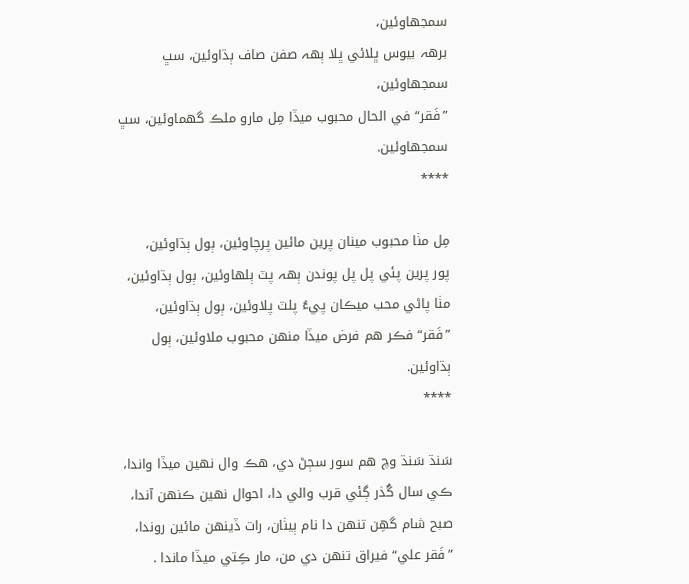سمجهاوئين،
برھہ بيوس ڀلائي ڀلا ٻھہ صفن صاف ٻڌاوئين، سڀ سمجهاوئين،
”فَقر“ في الحال محبوب ميڏا مِل مارو ملڪ گهماوئين، سڀ سمجهاوئين.
****

مِل مٺا محبوب مينان پرين مائين پرچاوئين، ٻول ٻڌاوئين،
پور پرين پئي پل پل پوندن ٻھہ پٽ ٻلھاوئين، ٻول ٻڌاوئين،
مٺا پاڻي محب ميڪان پيءُ پلٽ پلاوئين، ٻول ٻڌاوئين،
”فَقر“ فڪر هم فرض ميڏا منھن محبوب ملاوئين، ٻول ٻڌاوئين.
****

سَنڌ سَنڌ وچ هم سور سڄڻ دي، هڪ وال نھين ميڏا واندا،
ڪي سال گُذر ڳئي قرب والي دا، احوال نھين ڪنھن آندا،
صبح شام گهِن تنھن دا نام ٻيٺان، رات ڏينھن مائين روندا،
”فَقر علي“ فيراق تنھن دي من، مار ڪِتي ميڏا ماندا .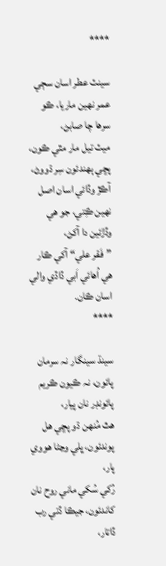****

سينٽ عطر اسان سڄي عمر نھين ماريا، ڪو سرها چا صابڻ،
ميٽ تيل مار مٿي ڪون، پڇي ٻھندئون سِر ڌووڻ،
آڪڙ وڏائي اسان اصل نھين ڪِتي، جو هي وڏڙئين دا آکڻ،
”فَقر علي“ آکي ڪار هي اُهائي اَبي ڏاڏي والي اسان ڪان.
****

سينڌ سينگار نہ سرمان پائون، نہ ڪيون ڪريم پائونڊر نان پيار،
هٿ مُنھن ڌو پڇي هل پوندئون، ڀلي وڃڻا هووي پار،
رُکي سُکي ماني روح نان کاندئون، جيڪا ڏتي رب ڏاتار،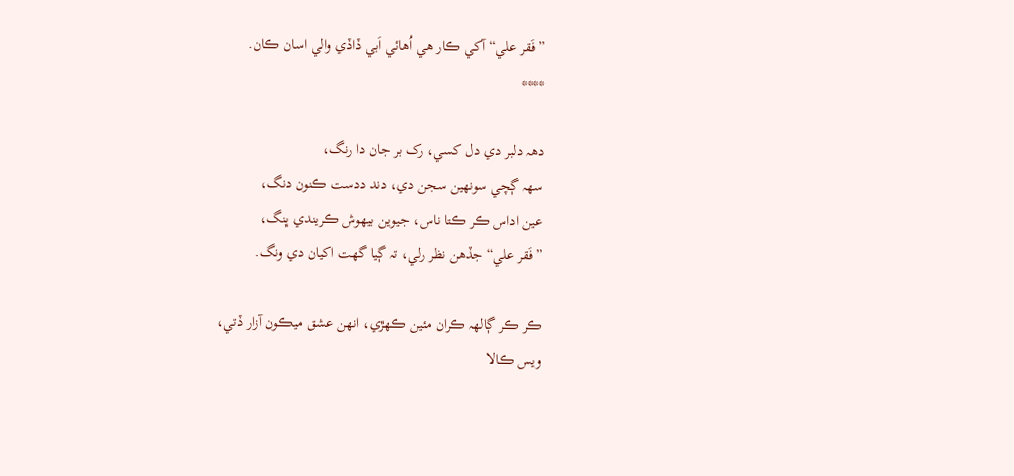”فَقر علي“ آکي ڪار هي اُهائي اَبي ڏاڏي والي اسان ڪان.
****

دھہ دلبر دي دل کسي، رک بر جان دا رنگ،
سھہ ڳچي سونھين سجن دي، دند ددست ڪنون دنگ،
عين اداس ڪر ڪتا ناس، جيوين بيھوش ڪريندي ڀنگ،
”فَقر علي“ جڏهن نظر رلي، تہ ڳيا گهت اکيان دي ونگ.

ڪر ڪر ڳالھہ ڪران مئين ڪھڙي، انھن عشق ميڪون آزار ڏتي،
ويس ڪالا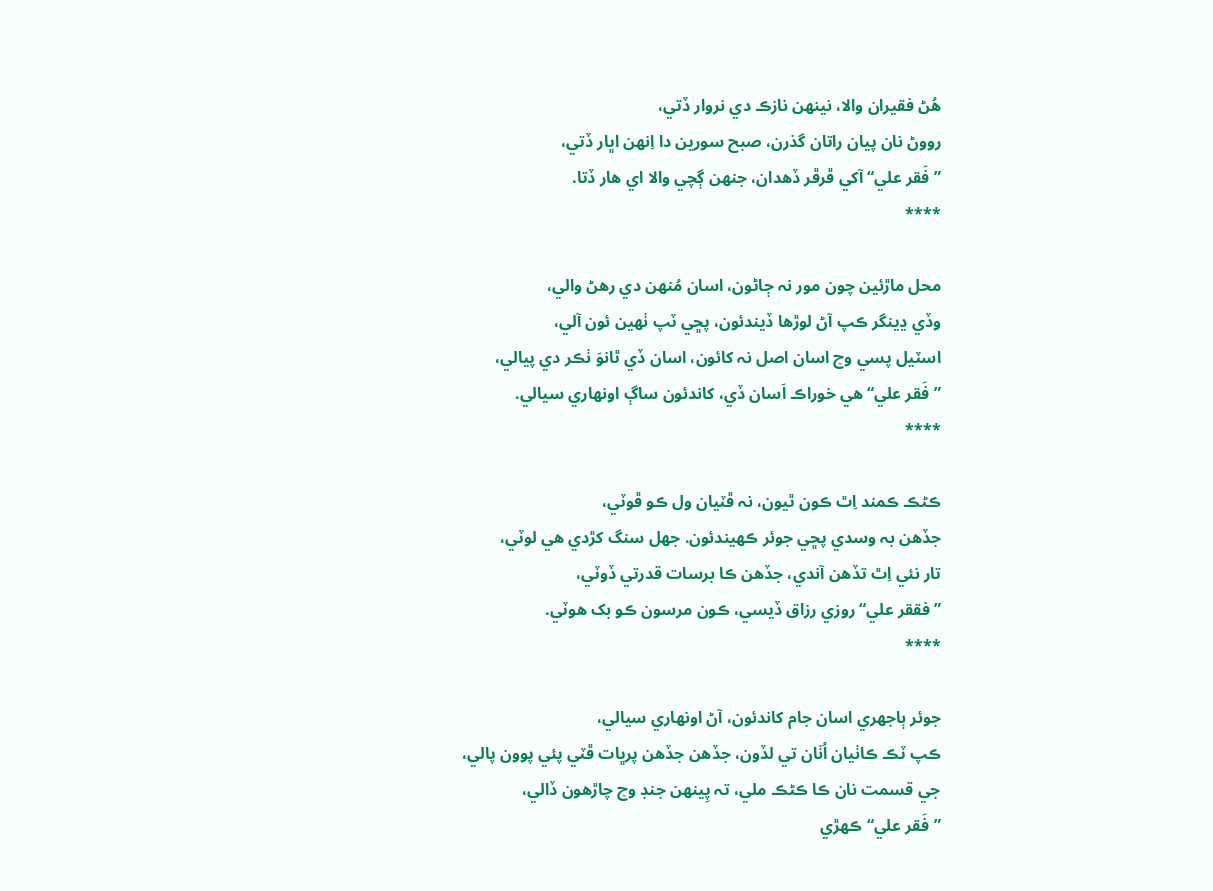هُڻ فقيران والا، نينھن نازڪ دي نروار ڏتي،
رووڻ نان پيان راتان گذرن، صبح سورين دا اِنھن اڀار ڏتي،
”فَقر علي“ آکي ڦرڦر ڏهدان، جنھن ڳچي والا اي هار ڏتا.
****

محل ماڙئين چون مور نہ ڄاڻون، اسان مُنھن دي رهڻ والي،
وڏي ڍينگر ڪپ آڻ لوڙها ڏيندئون، پڇي ٽپ ٺھين ئون آلي،
اسٽيل پسي وچ اسان اصل نہ کائون، اسان ڏي ٿانوَ ٺڪر دي پيالي،
”فَقر علي“ هي خوراڪ اَسان ڏي، کاندئون ساڳ اونھاري سيالي.
****

ڪڻڪ ڪمند اِٿ ڪون ٿيون، نہ ڦٽيان ول ڪو ڦوٽي،
جڏهن بہ وسدي پڇي جوئر ڪھيندئون. جهل سنگ کڙدي هي لوٽي،
تار نئي اِٿ تڏهن آندي، جڏهن ڪا برسات قدرتي ڏوٽي،
”فققر علي“ روزي رزاق ڏيسي، ڪون مرسون ڪو بک هوٽي.
****

جوئر ٻاجهري اسان جام کاندئون، آڻ اونھاري سيالي،
ڪپ ٽڪ ڪاٺيان اُٺان تي لڏون، جڏهن جڏهن پرڀات ڦٽي پئي پوون پالي،
جي قسمت نان ڪا ڪڻڪ ملي، تہ پِينھن جنڊ وچ چاڙهون ڏالي،
”فَقر علي“ ڪھڙي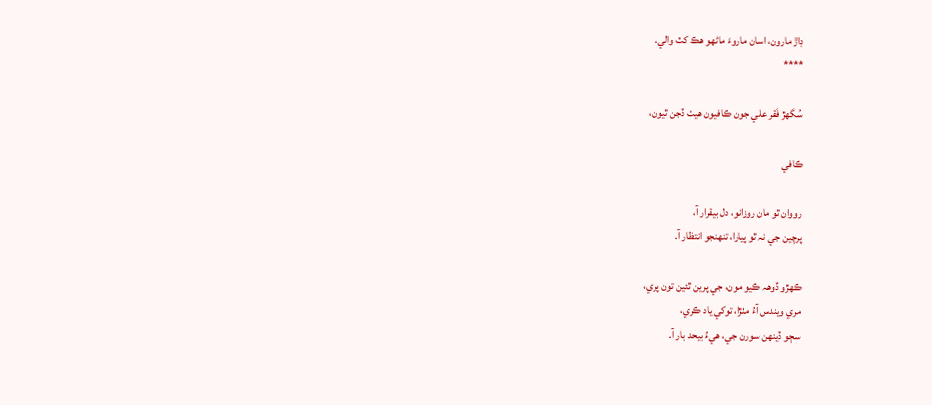ڊاڙ مارون، اسان ماروءَ ماڻھو هڪ کٽ والي.
****

سُگهڙ فَقر علي جون ڪافيون هيٺ ڏجن ٿيون،

ڪافي

رووان ٿو مان روزانو، دل بيقرار آ،
پرچين جي نہ ٿو پيارا، تنھنجو انتظار آ.

ڪھڙو ڏوھہ ڪيو مون، جي پرين ٿئين تون پري،
مري ويندس آءُ مٺڙا، توکي ياد ڪري،
سڄو ڏينھن سورن جي، هيءُ بيحد بار آ.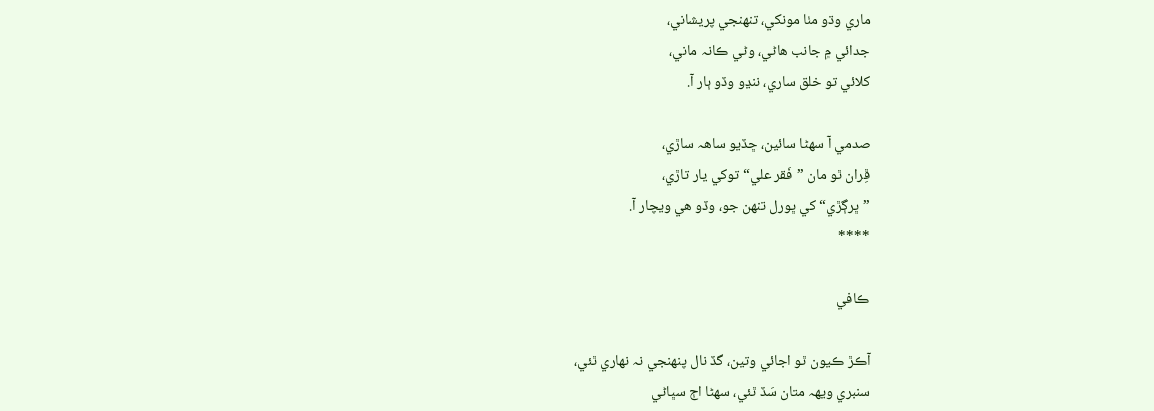ماري وڌو مٺا مونکي، تنھنجي پريشاني،
جدائي ۾ جانب هاڻي، وڻي ڪانہ ماني،
کلائي تو خلق ساري، ننڍو وڏو ٻار آ.

صدمي آ سھڻا سائين، ڇڏيو ساھہ ساڙي،
ڦِران ٿو مان ”فَقر علي“ توکي يار تاڙي،
”ڀرڳڙي“ کي ڀورل تنھن جو، وڏو هي ويچار آ.
****

ڪافي

آڪڙ ڪيون ٿو اجائي وتين، گڏ نال پنھنجي نہ نھاري ٿئي،
سنبري ويھہ متان سَڏ ٿئي، سھڻا اڄ سڀاڻي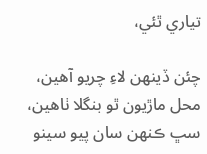تياري ٿئي،

چئن ڏينھن لاءِ چريو آهين، محل ماڙيون ٿو بنگلا ٺاهين،
سڀ ڪنھن سان پيو سينو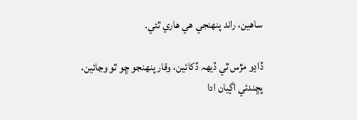ساهين، راند پنھنجي هي هاري ٿئي.

ڏاڍو مڙس ٿي ڏيھہ ڏکائين، وقار پنھنجو ڇو ٿو وڃائين،
پڇندئي اڳيان ادا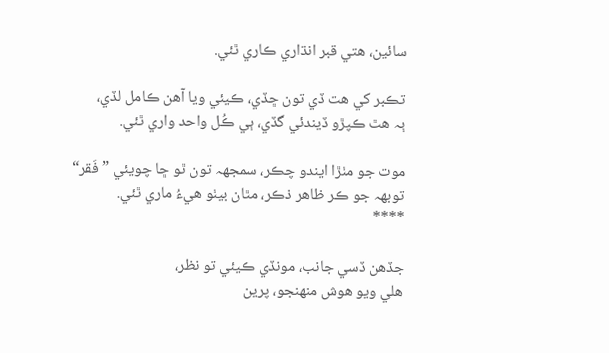سائين، هتي قبر انڌاري ڪاري ٿئي.

تڪبر کي هت ڏي تون ڇڏي، ڪيئي ويا آهن ڪامل لڏي،
ٻہ هٿ ڪپڙو ڏيندئي گڏي، ٻي ڪُل واحد واري ٿئي.

موت جو مٺڙا ايندو چڪر، سمجهہ تون ٿو ڇا چويئي ”فَقر“
توبھہ جو ڪر ظاهر ذڪر، مٿان بيٺو هيءُ ماري ٿئي.
****

جڏهن ڏسي جانب، مونڏي ڪيئي تو نظر،
هلي ويو هوش منھنجو، پرين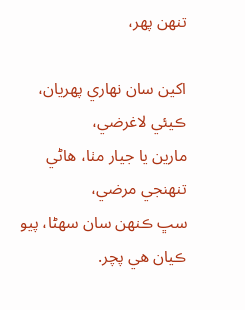تنھن پھر،

اکين سان نھاري پھريان، ڪيئي لاغرضي،
مارين يا جيار مٺا، هاڻي تنھنجي مرضي،
سڀ ڪنھن سان سھڻا، پيو ڪيان هي پچر.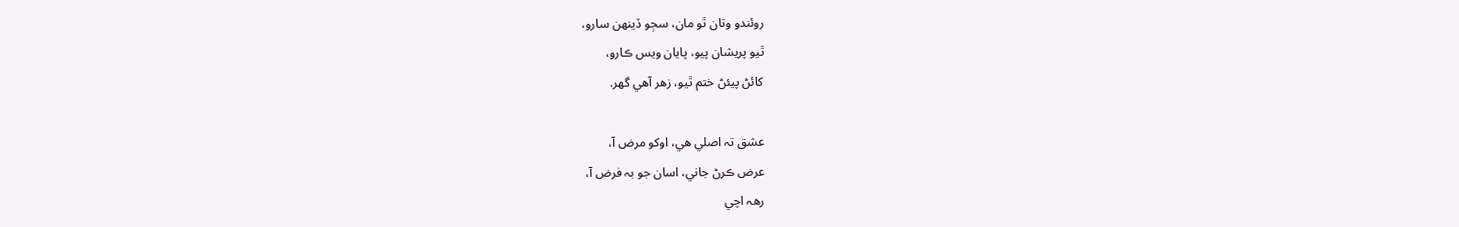روئندو وتان ٿو مان، سڄو ڏينھن سارو،
ٿيو پريشان پيو، پايان ويس ڪارو،
کائڻ پيئڻ ختم ٿيو، زهر آهي گهر.

عشق تہ اصلي هي، اوکو مرض آ،
عرض ڪرڻ جاني، اسان جو بہ فرض آ،
رھہ اچي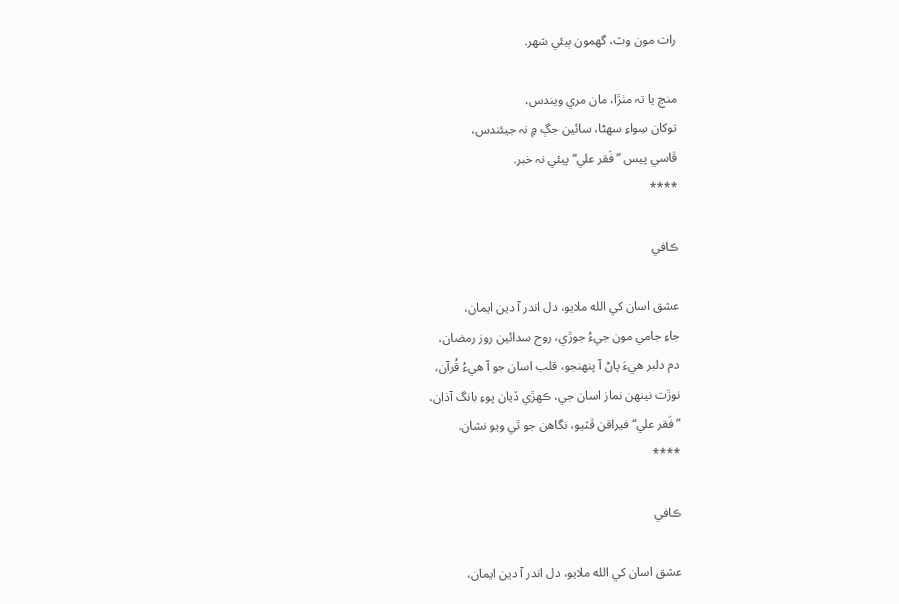رات مون وٽ، گهمون ٻيئي شھر.

منڃ يا تہ مٺڙا، مان مري ويندس،
توکان سِواءِ سھڻا، سائين جڳ ۾ نہ جيئندس،
ڦاسي پيس ”فَقر علي“ پيئي نہ خبر.
****

ڪافي

عشق اسان کي الله ملايو، دل اندر آ دين ايمان،
جاءِ جامي مون جيءُ جوڙي، روح سدائين روز رمضان،
دم دلبر هيءَ پاڻ آ پنھنجو، قلب اسان جو آ هيءُ قُرآن،
نوڙت نينھن نماز اسان جي، ڪھڙي ڏيان پوءِ بانگ آذان،
”فَقر علي“ فيراقن ڦٽيو، نگاهن جو ٿي ويو نشان.
****

ڪافي

عشق اسان کي الله ملايو، دل اندر آ دين ايمان،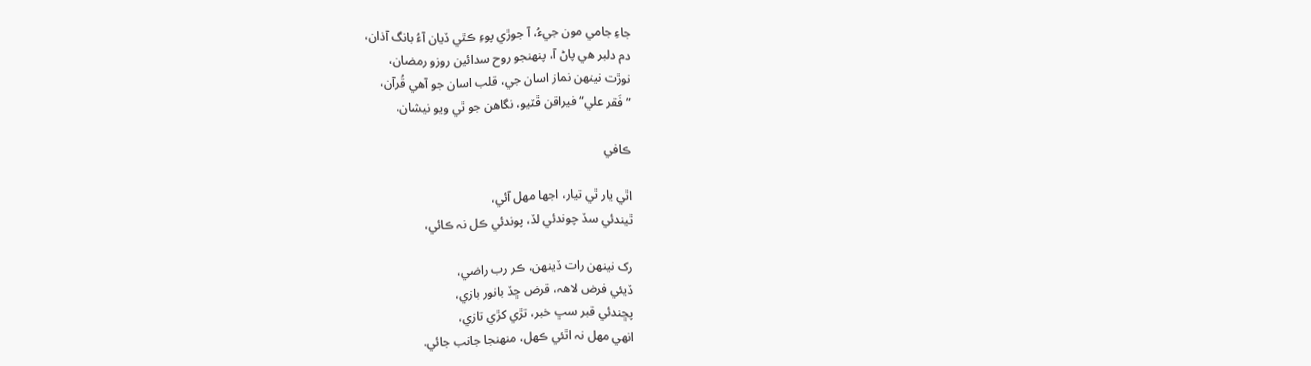جاءِ جامي مون جيءُ، آ جوڙي پوءِ ڪٿي ڏيان آءُ بانگ آذان،
دم دلبر هي پاڻ آ، پنھنجو روح سدائين روزو رمضان،
نوڙت نينھن نماز اسان جي، قلب اسان جو آهي قُرآن،
”فَقر علي“ فيراقن ڦٽيو، نگاهن جو ٿي ويو نيشان.

ڪافي

اٿي يار ٿي تيار، اجها مھل آئي،
ٿيندئي سڏ چوندئي لڏ، پوندئي ڪل نہ ڪائي،

رک نينھن رات ڏينھن، ڪر رب راضي،
ڏيئي فرض لاھہ، قرض ڇڏ بانور بازي،
پڇندئي قبر سڀ خبر، تڙي کڙي تازي،
انھي مھل نہ اٿئي ڪھل، منھنجا جانب جائي.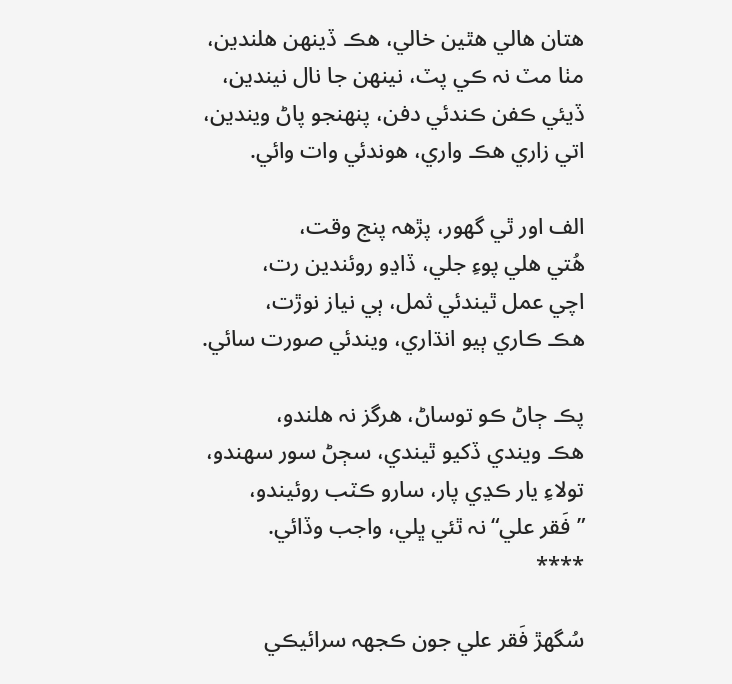هتان هالي هٿين خالي، هڪ ڏينھن هلندين،
مٺا مٽ نہ ڪي پٽ، نينھن جا نال نيندين،
ڏيئي ڪفن ڪندئي دفن، پنھنجو پاڻ ويندين،
اتي زاري هڪ واري، هوندئي وات وائي.

الف اور ٿي گهور، پڙھہ پنج وقت،
هُتي هلي پوءِ جلي، ڏاڍو روئندين رت،
اچي عمل ٿيندئي ثمل، ٻي نياز نوڙت،
هڪ ڪاري ٻيو انڌاري، ويندئي صورت سائي.

پڪ ڄاڻ ڪو توساڻ، هرگز نہ هلندو،
هڪ ويندي ڏکيو ٿيندي، سڄڻ سور سھندو،
تولاءِ يار ڪڍي پار، سارو ڪٽب روئيندو،
”فَقر علي“ نہ ٿئي ڀلي، واجب وڏائي.
****

سُگهڙ فَقر علي جون ڪجهہ سرائيڪي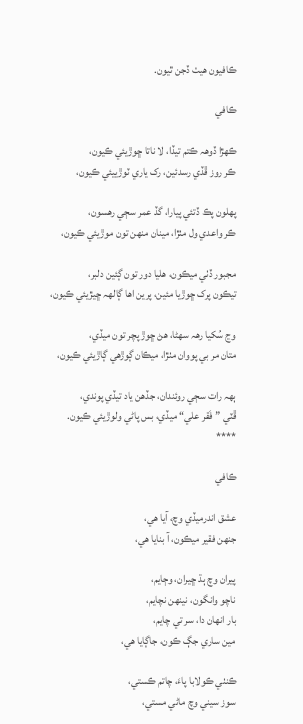ڪافيون هيٺ ڏجن ٿيون.

ڪافي

ڪھڙا ڏوھہ ڪتم تيڏا، لا ناتا ڇوڙيئي ڪيون،
ڪر روز ڦڏي رسدئين، رک ياري ٽوڙييئي ڪيون،

پھلون پڪ ڏتئي پيارا، گڏ عمر سڄي رهسون،
ڪر واعدي ول مٺڙا، مينان منھن تون موڙيئي ڪيون،

مجبور ڏٺي ميڪون، هليا دور تون ڳئين دلبر،
تيڪون پرک ڇوڙيا مئين، پرين اها ڳالھہ ڇيڙيئي ڪيون،

وڃ سُکيا رھہ سھڻا، هڻ ڇوڙ پچر تون ميڏي،
متان مر بي پووان مٺڙا، ميڪان ڳوڙهي ڳاڙيئي ڪيون،

ٻھہ رات سڄي روئندان، جڏهن ياد تيڏي پوندي،
ڦٽي ”فَقر علي“ ميڏي، بس پاڻي ولوڙيئي ڪيون.
****

ڪافي

عشق اندرميڏي وچ، آيا هي،
جنھن فقير ميڪون، آ بنايا هي،

پيران وچ ٻڌ ڇيران، وڄايم،
ناچو وانگون، نينھن نچايم،
بار انھان دا، سر تي چايم،
مين ساري جڳ ڪون، جاڳايا هي،

ڪنٺي ڪولابا پاءَ، چاتم ڪستي،
سوز سيني وچ ماڻي مستي،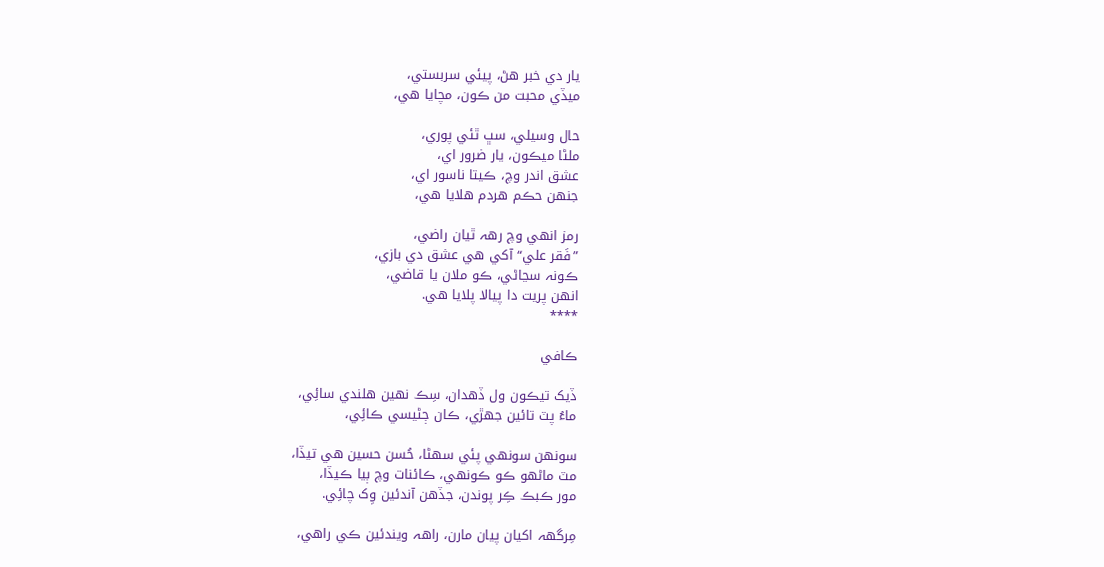يار دي خبر هڻ، پيئي سربستي،
ميڏي محبت من ڪون، مچايا هي،

حال وسيلي، سڀ ٿئي پوري،
ملڻا ميڪون، يار ضرور اي،
عشق اندر وچ، ڪيتا ناسور اي،
جنھن حڪم هردم هلايا هي،

رمز انھي وچ رھہ ٿيان راضي،
”فَقر علي“ آکي هي عشق دي بازي،
ڪونہ سڃاڻي، ڪو ملان يا قاضي،
انھن پريت دا پيالا پلايا هي.
****

ڪافي

ڏيک تيڪون ول ڏهدان، سِڪ نھين هلندي سائِي،
ماءُ پٽ تائين جهڙي، ڪان ڄڻيسي ڪائِي،

سونھن سونھي پئي سھڻا، حُسن حسين هي تيڏا،
مٽ ماڻھو ڪو ڪونھي، ڪائنات وچ ٻيا ڪيڏا،
مور ڪبڪ ڪِر پوندن، جڏهن آندئين وِک چائِي.

مِرگهہ اکيان پيان مارن، راھہ ويندئين ڪي راهي،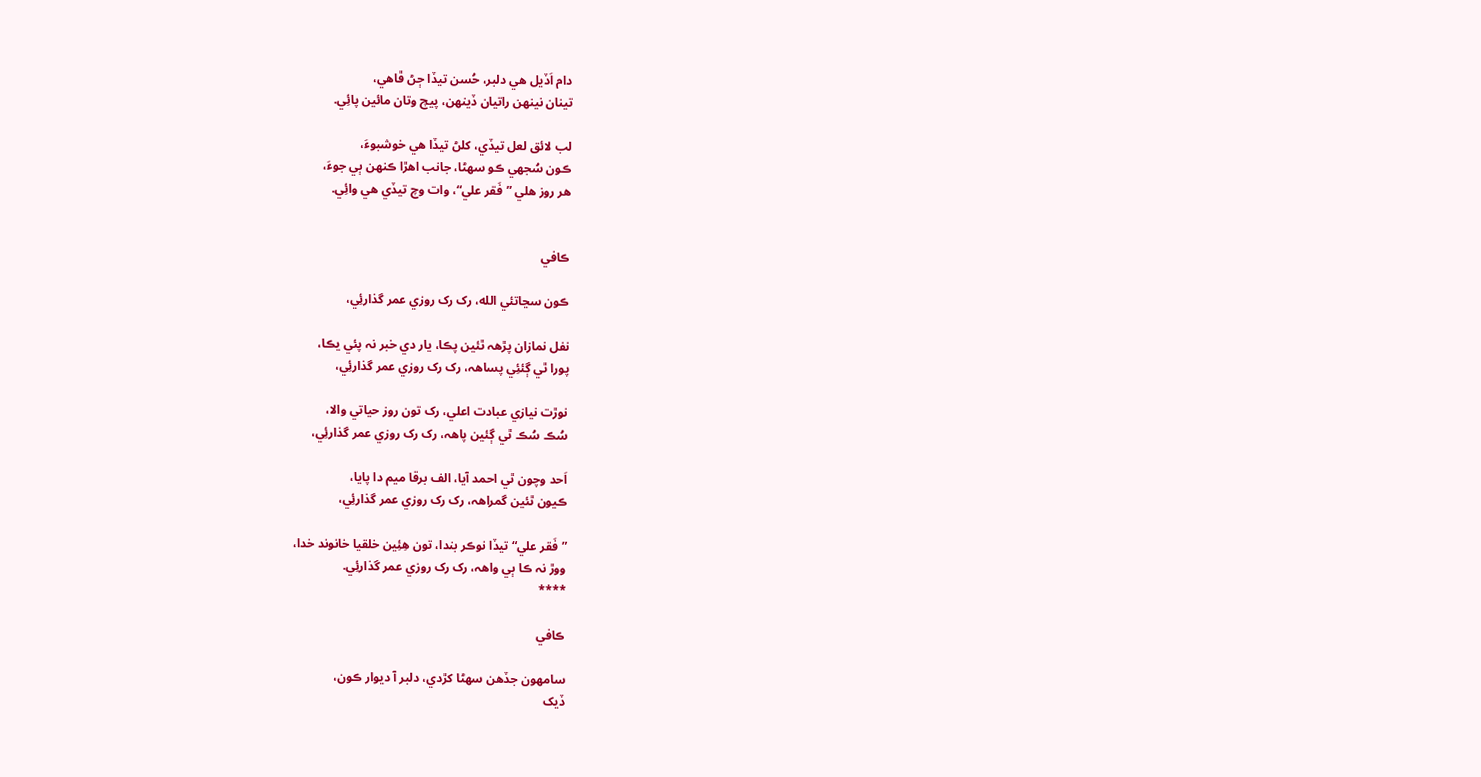دام اَڏيل هي دلبر، حُسن تيڏا ڄڻ ڦاهي،
تينان نينھن راتيان ڏينھن، پيچ وتان مائين پائِي.

لب لائق لعل تيڏي، کلڻ تيڏا هي خوشبوءَ،
ڪون سُجهي ڪو سھڻا، جانب اهڙا ڪنھن ٻي جوءَ،
هر روز هلي ”فَقر علي“، وات وچ تيڏي هي وائِي.


ڪافي

ڪون سڃاتئي الله، رک رک روزي عمر گذارئِي،

نفل نمازان پڙھہ ٿئين پڪا، يار دي خبر نہ پئي يڪا،
پورا ٿي ڳئئِي پساھہ، رک رک روزي عمر گذارئِي،

نوڙت نيازي عبادت اعلي، رک تون روز حياتي والا،
سُڪ سُڪ ٿي ڳئين پاھہ، رک رک روزي عمر گذارئِي،

اَحد وچون ٿي احمد آيا، الف برقا ميم دا پايا،
ڪيون ٿئين گمراھہ، رک رک روزي عمر گذارئِي،

”فَقر علي“ تيڏا نوڪر بندا، تون هِئِين خلقيا خانوند خدا،
ووڙ نہ ڪا ٻي واھہ، رک رک روزي عمر گذارئِي.
****

ڪافي

سامھون جڏهن سھڻا کڙدي، دلبر آ ديوار ڪون،
ڏيک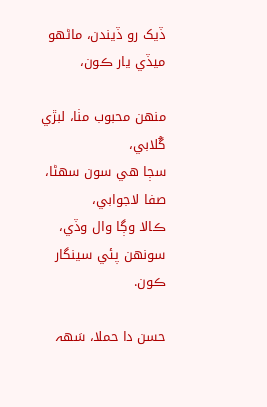ڏيک رو ڏيندن، ماڻھو ميڏي يار ڪون،

منھن محبوب مٺا، لبڙي گُلابي،
سڄا هي سون سھڻا، صفا لاجوابي،
ڪالا وڳا وال وڏي، سونھن پئي سينگار ڪون.

حسن دا حملا، سَھہ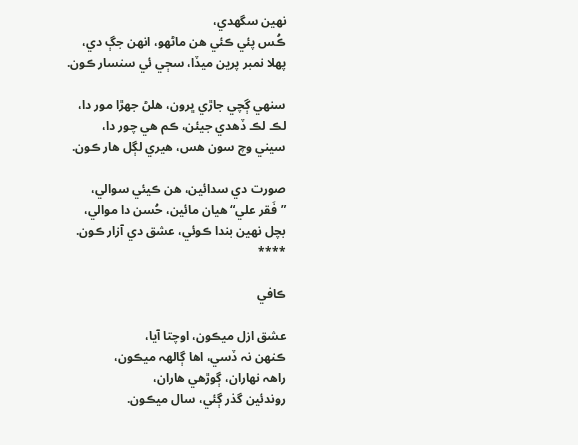نھين سگهدي،
ڪُس پئي ڪئي هن ماڻھو، انھن جڳ دي،
پھلا نمبر پرين ميڏا، سڄي ئي سنسار ڪون.

سنھي ڳچي جاڙي ڀرون، هلڻ جهڙا مور دا،
لڪ لڪ ڏهدي جيئن، ڪم هي چور دا،
سيني وچ سون هس، هيري لڳل هار ڪون.

صورت دي سدائين، هن ڪيئي سوالي،
”فَقر علي“ هيان مائين، حُسن دا موالي،
بچل نھين بندا ڪوئي، عشق دي آزار ڪون.
****

ڪافي

عشق ازل ميڪون، اوچتا آيا،
ڪنھن نہ ڏسي، اها ڳالھہ ميڪون،
راھہ نھاران، ڳوڙهي هاران،
روندئين گذر ڳئي، سال ميڪون.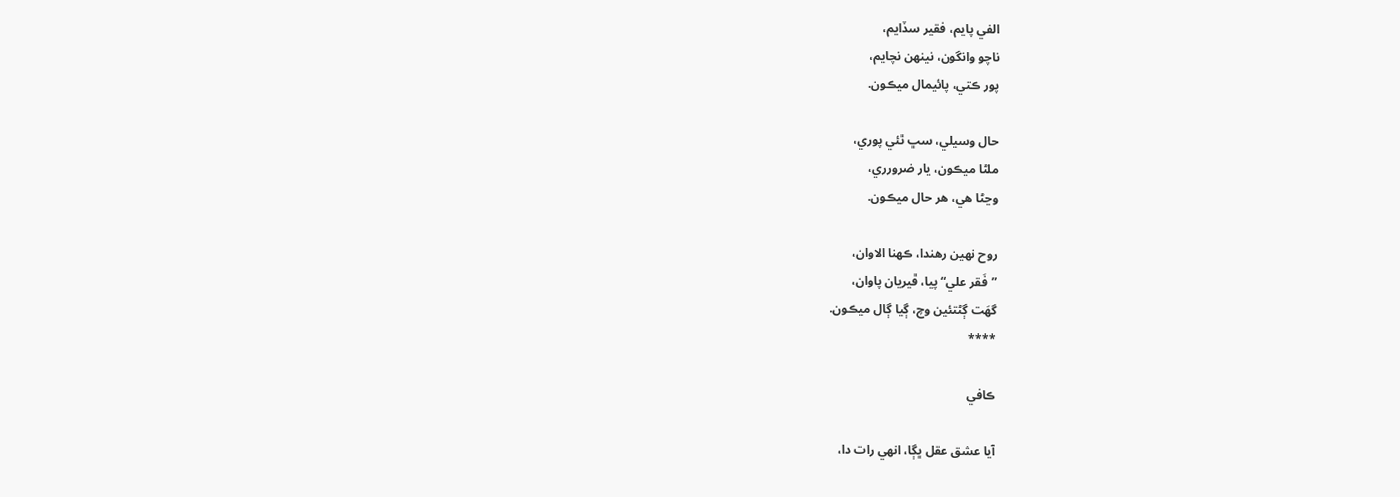الفي پايم، فقير سڏايم،
ناچو وانگون، نينھن نچايم،
پور ڪتي، پائيمال ميڪون.

حال وسيلي، سڀ ٿئي پوري،
ملڻا ميڪون، يار ضرورري،
وڃڻا هي، هر حال ميڪون.

روح نھين رهندا، ڪھنا الاوان،
”فَقر علي“ پيا، ڦيريان پاوان،
گهَت ڳڻتئين وچ، ڳيا ڳال ميڪون.
****

ڪافي

آيا عشق عقل ڀڳا، انھي رات دا،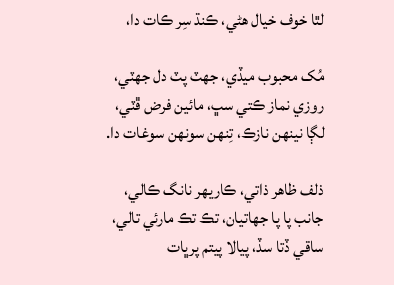لٿا خوف خيال هڻي، ڪنڌ سِر ڪات دا،

مُک محبوب ميڏي، جهٽ پٽ دل جهٽي،
روزي نماز ڪتي سڀ، مائين فرض ڦٽي،
لڳا نينھن نازڪ، تِنھن سونھن سوغات دا.

ذلف ظاهر ذاتي، ڪاريھر نانگ ڪالي،
جانب پا پا جهاتيان، تڪ تڪ مارئي تالي،
ساقي ڏتا سڏ، پيالا پيتم پرڀات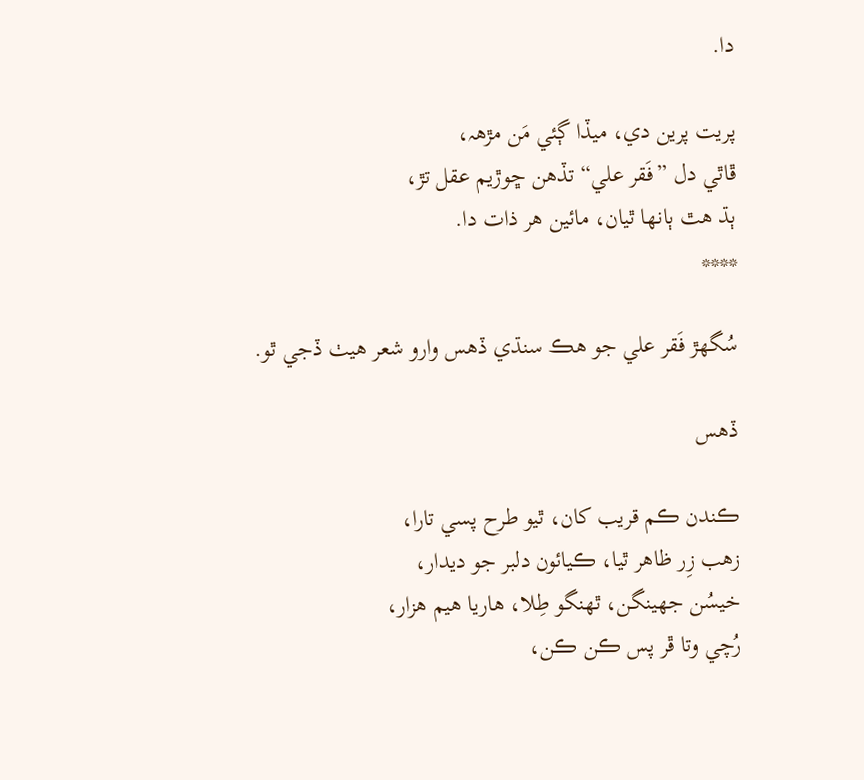دا.

پريت پرين دي، ميڏا ڳئي مَن مڙھہ،
ڦاٿي دل ”فَقر علي“ تڏهن ڇوڙيم عقل تڙ،
ٻڌ هٿ ٻانھا ٿيان، مائين هر ذات دا.
****

سُگهڙ فَقر علي جو هڪ سنڌي ڏهس وارو شعر هيٺ ڏجي ٿو.

ڏهس

ڪندن ڪم قريب کان، ٿيو طرح پسي تارا،
زهب زِر ظاهر ٿيا، ڪيائون دلبر جو ديدار،
خيسُن جهينگن، ٿهنگو طِلا، هاريا هيم هزار،
رُچي وتا ڦر پس ڪن ڪن،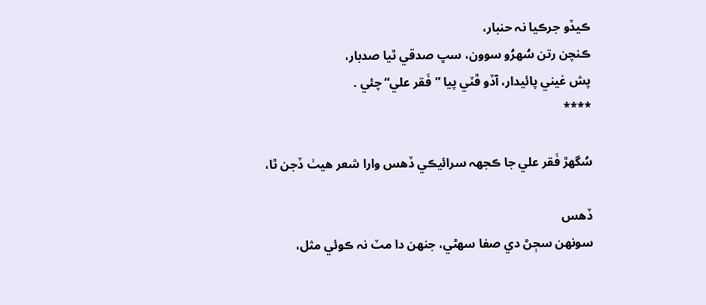ڪيڏو جرڪيا نہ حنبار،
ڪنچن رتن سُهرُو سوون، سڀ صدقي ٿيا صدبار،
پش غيني پائيدار، آڏو ڦٽي پيا ”فَقر علي“ چئي .
****

سُگهڙ فَقر علي جا ڪجهہ سرائيڪي ڏهس وارا شعر هيٺ ڏجن ٿا،

ڏهس
سونھن سڄڻ دي صفا سھڻي، جنھن دا مٽ نہ ڪوئي مثل،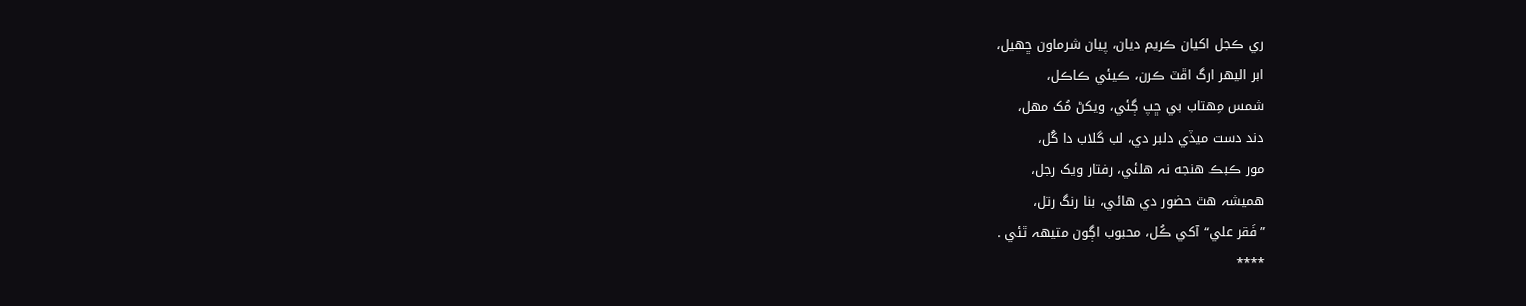ري ڪجل اکيان ڪريم ديان، پيان شرماون ڇھيل،
ابر اليھر ارگ اڦٽ ڪرن، ڪيئي ڪاڪل،
شمس مِهتاب بي ڇپ ڳئي، ويکڻ مُک مھل،
دند دست ميڏي دلبر دي، لب گلاب دا گُل،
مور ڪبڪ هنجه نہ هلئي، رفتار ويک رجل،
هميشہ هٿ حضور دي هائي، بنا رنگ رتل،
”فَقر علي“ آکي ڪُل، محبوب اڳون متيھہ ٿئي .
****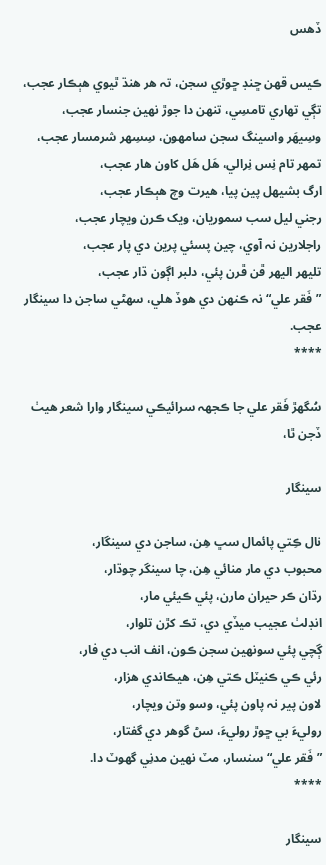ڏهس

ڪيس قھن ڇنڊ ڇوڙي سجن، تہ هر هنڌ ٿيوي هٻڪار عجب،
تڳي تھاري تامسِي، تنھن دا جوڙ نھين جنسار عجب،
وسِيهَر واسينگ سجن سامھون، سِسِهر شرمسار عجب،
تمھر تام نِس نِرالي، هَل هَل کاون هار عجب،
ارگ بشيھل پين پيا، هيرت وچ هٻڪار عجب،
رجني ليل سب سموريان، ويک ڪرن ويچار عجب،
راجلارين نہ آوي، چين پسئي پرين دي پار عجب،
تليھر اليھر ڦن ڦرن پئي، دلبر اڳون ڌار عجب،
”فَقر علي“ نہ ڪنھن دي هوڏ هلي، سھڻي ساجن دا سينگار عجب.
****

سُگهڙ فَقر علي جا ڪجهہ سرائيڪي سينگار وارا شعر هيٺ ڏجن ٿا،

سينگار

نال ڪِتي پائمال سڀ هِن، ساجن دي سينگار،
محبوب دي مار منائي هِن، چا سينگر چوڌار،
رڌان ڪر حيران مارن، پئي ڪيئي مار،
انڊلٺ عجيب ميڏي دي، تڪ کڙن تلوار،
ڳچي پئي سونھين سجن ڪون، انف انب دي فار،
رئي ڪي ڪنيٽل ڪتي هِن، هيڪاندي هزار،
لاون پير نہ پاون پئي، وسو وتن ويچار،
روليءَ بي ڇوڙ روليءَ، سڻ گوهر دي گفتار،
”فَقر علي“ سنسار، مٽ نھين مدنِي گهوٽ دا.
****

سينگار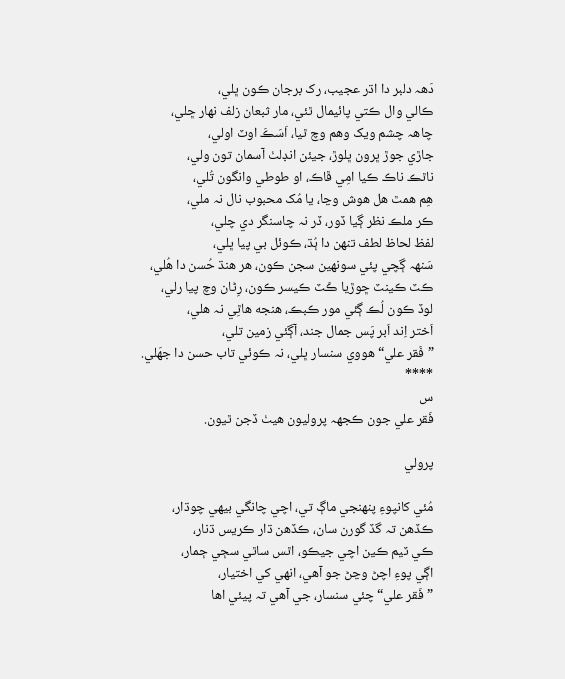دَھہ دلبر دا اڌر عجيب، رک برجان ڪون ڀلي،
ڪالي وال ڪتي پائيمال ٿئي، مار ثبعان زلف نھار ڇلي،
چاھہ چشم ويک وهم وچ ٿيا، اَسَڪَ اوٽ اولي،
جاڙي جوڙ ڀرون ڀلوڙ، جيئن انڊلٺ آسمان تون ولي،
ناٿڪ ناڪ ڪيا امِي ڦاڪ، او طوطي وانگون تُلي،
هِم همٿ هل هوش وڃا، يا مُک محبوب نال نہ ملي،
ڪر ملڪ نظر ڳيا ڏور، ڏر نہ چاسنگر دي چلي،
لفظ لحاظ لطف تنھن دا ٻُڌ، ڪوئل بي پيا ڀلي،
سَنھہ ڳچي پئي سونھين سجن ڪون، هر هنڌ حُسن دا هُلي،
ڪٽ ڪينٽ ڇوڙيا ڪَٽ ڪيسر ڪون، رِڻان وچ پيا رلي،
لوڏ ڪون لُڪ ڳئي مور ڪبڪ، هنجه هاٿِي نہ هلي،
اَختر اِند اَبر پَس جمال جند، آڳئي زمين تلي،
”فَقر علي“ هووي سنسار ڀلي، نہ ڪوئي تاب حسن دا جهَلي.
****
س
فَقر علي جون ڪجهہ پروليون هيٺ ڏجن ٿيون.

پرولي

مُئي کانپوءِ پنھنجي ماڳ تي، اچي چانگي بيھي چوڌار،
ڪڏهن تہ گڏ گورن سان، ڪڏهن ڌار ڪريس ڌنار،
ڪي ٽيم ڪين اچي جيڪو، اٿس ساٿي سڄي ڄمار،
اڳي پوءِ اچڻ وڃڻ جو آهي، انھي کي اختيار،
”فَقر علي“ چئي سنسار، جي آهي تہ پيئي اها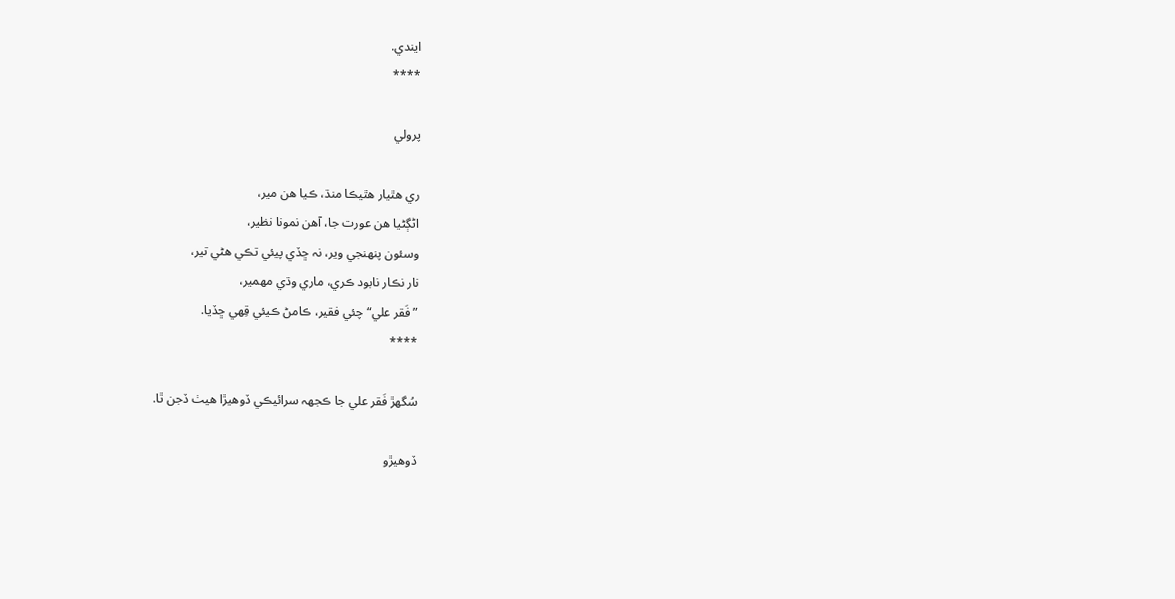ايندي.
****

پرولي

ري هٿيار هٿيڪا منڌ، ڪيا هن مير،
اڻڳڻيا هن عورت جا، آهن نمونا نظير،
وسئون پنھنجي وير، نہ ڇڏي پيئي تڪي هڻي تير،
نار نڪار نابود ڪري، ماري وڌي مھمير،
”فَقر علي“ چئي فقير، ڪامڻ ڪيئي قِهي ڇڏيا.
****

سُگهڙ فَقر علي جا ڪجهہ سرائيڪي ڏوهيڙا هيٺ ڏجن ٿا.

ڏوهيڙو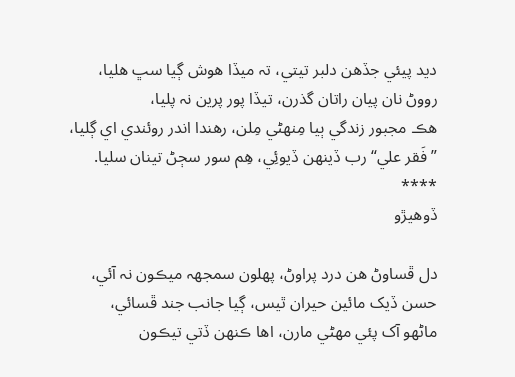ديد پيئي جڏهن دلبر تيتي، تہ ميڏا هوش ڳيا سڀ هليا،
رووڻ نان پيان راتان گذرن، تيڏا پور پرين نہ پليا،
هڪ مجبور زندگي ٻيا مِنھڻي مِلن، رهندا اندر روئندي اي ڳليا،
”فَقر علي“ رب ڏينھن ڏيوئِي، هِم سور سڄڻ تينان سليا.
****
ڏوهيڙو

دل ڦساوڻ هن درد پراوڻ، پھلون سمجهہ ميڪون نہ آئي،
حسن ڏيک مائين حيران ٿيس، ڳيا جانب جند ڦسائي،
ماڻھو آک پئي مھڻي مارن، اها ڪنھن ڏتي تيڪون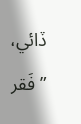ڏائي،
”فَقر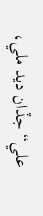علي“ جڏان ديد ملي،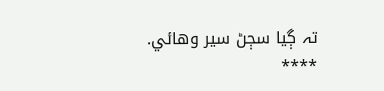تہ ڳيا سڄڻ سير وهائي.
****